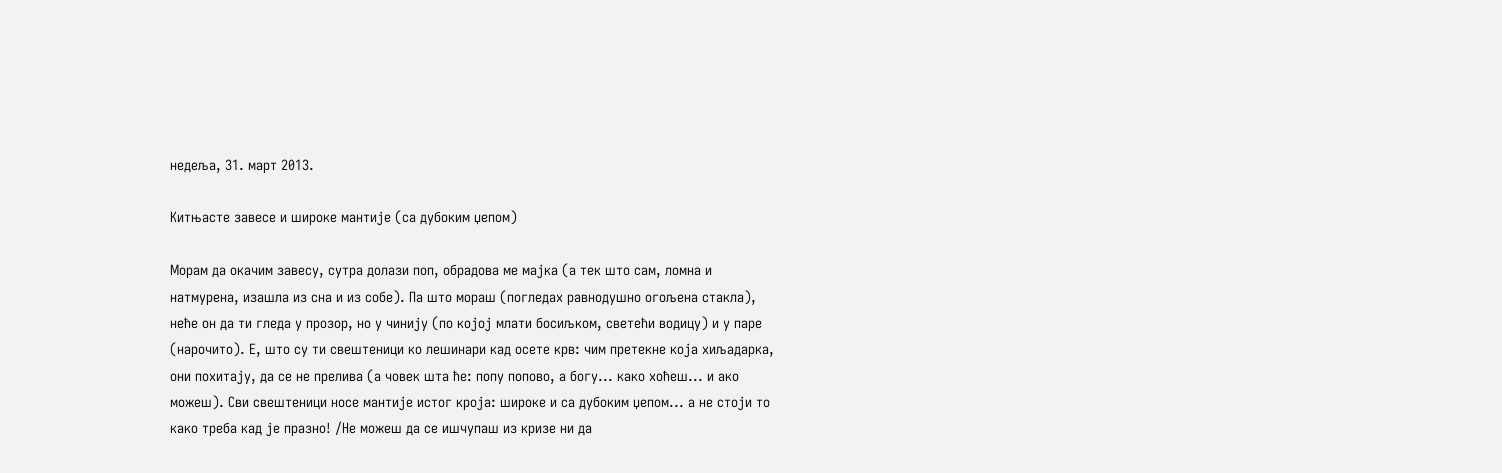недеља, 31. март 2013.

Китњасте завесе и широке мантије (са дубоким џепом)

Морам да окачим завесу, сутра долази поп, обрадова ме мајка (а тек што сам, ломна и натмурена, изашла из сна и из собе). Па што мораш (погледах равнодушно огољена стакла), неће он да ти гледа у прозор, но у чинију (по којој млати босиљком, светећи водицу) и у паре (нарочито). Е, што су ти свештеници ко лешинари кад осете крв: чим претекне која хиљадарка, они похитају, да се не прелива (а човек шта ће: попу попово, а богу... како хоћеш... и ако можеш). Сви свештеници носе мантије истог кроја: широке и са дубоким џепом... а не стоји то како треба кад је празно! /Не можеш да се ишчупаш из кризе ни да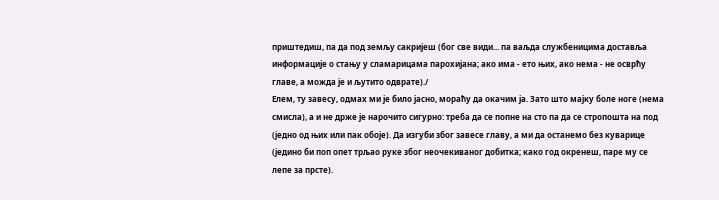приштедиш, па да под земљу сакријеш (бог све види... па ваљда службеницима доставља информације о стању у сламарицама парохијана; ако има - ето њих, ако нема - не осврћу главе, а можда је и љутито одврате)./
Елем, ту завесу, одмах ми је било јасно, мораћу да окачим ја. Зато што мајку боле ноге (нема смисла), а и не држе је нарочито сигурно: треба да се попне на сто па да се стропошта на под (једно од њих или пак обоје). Да изгуби због завесе главу, а ми да останемо без куварице (једино би поп опет трљао руке због неочекиваног добитка; како год окренеш, паре му се лепе за прсте).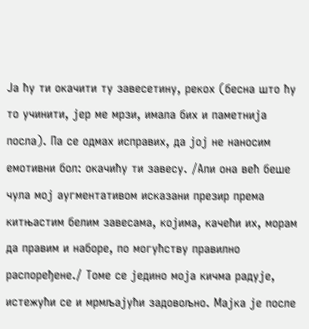Ја ћу ти окачити ту завесетину, рекох (бесна што ћу то учинити, јер ме мрзи, имала бих и паметнија посла). Па се одмах исправих, да јој не наносим емотивни бол: окачићу ти завесу. /Али она већ беше чула мој аугментативом исказани презир према китњастим белим завесама, којима, качећи их, морам да правим и наборе, по могућству правилно распоређене./ Томе се једино моја кичма радује, истежући се и мрмљајући задовољно. Мајка је после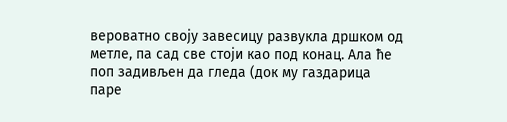вероватно своју завесицу развукла дршком од метле, па сад све стоји као под конац. Ала ће поп задивљен да гледа (док му газдарица паре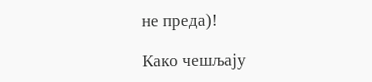не преда)!

Како чешљају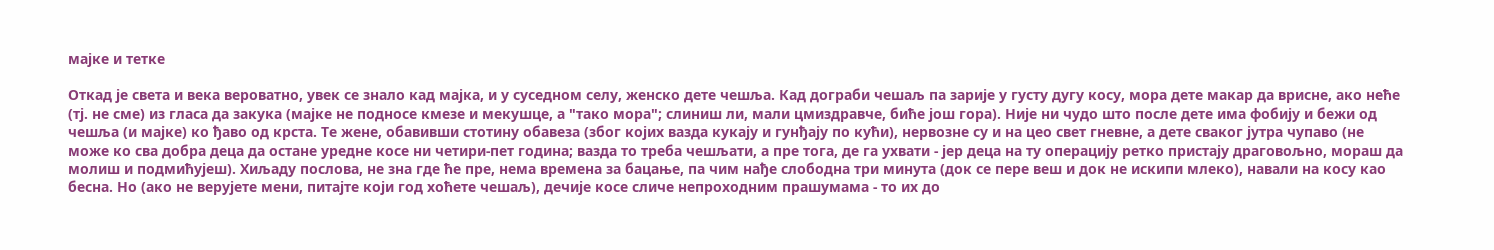мајке и тетке

Откад је света и века вероватно, увек се знало кад мајка, и у суседном селу, женско дете чешља. Кад дограби чешаљ па зарије у густу дугу косу, мора дете макар да врисне, ако неће (тј. не сме) из гласа да закука (мајке не подносе кмезе и мекушце, а "тако мора"; слиниш ли, мали цмиздравче, биће још гора). Није ни чудо што после дете има фобију и бежи од чешља (и мајке) ко ђаво од крста. Те жене, обавивши стотину обавеза (због којих вазда кукају и гунђају по кући), нервозне су и на цео свет гневне, а дете сваког јутра чупаво (не може ко сва добра деца да остане уредне косе ни четири-пет година; вазда то треба чешљати, а пре тога, де га ухвати - јер деца на ту операцију ретко пристају драговољно, мораш да молиш и подмићујеш). Хиљаду послова, не зна где ће пре, нема времена за бацање, па чим нађе слободна три минута (док се пере веш и док не искипи млеко), навали на косу као бесна. Но (ако не верујете мени, питајте који год хоћете чешаљ), дечије косе сличе непроходним прашумама - то их до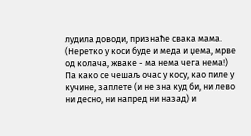лудила доводи, признаће свака мама. (Неретко у коси буде и меда и џема, мрве од колача, жваке - ма нема чега нема!) Па како се чешаљ очас у косу, као пиле у кучине, заплете (и не зна куд би, ни лево ни десно, ни напред ни назад) и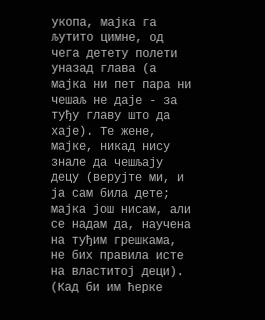укопа, мајка га љутито цимне, од чега детету полети уназад глава (а мајка ни пет пара ни чешаљ не даје - за туђу главу што да хаје). Те жене, мајке, никад нису знале да чешљају децу (верујте ми, и ја сам била дете; мајка још нисам, али се надам да, научена на туђим грешкама, не бих правила исте на властитој деци). (Кад би им ћерке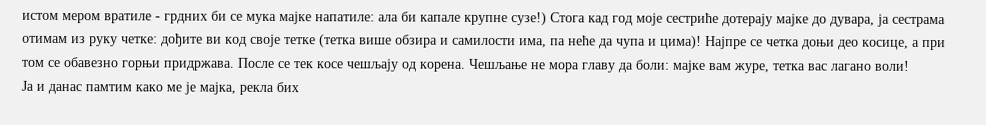истом мером вратиле - грдних би се мука мајке напатиле: ала би капале крупне сузе!) Стога кад год моје сестриће дотерају мајке до дувара, ја сестрама отимам из руку четке: дођите ви код своје тетке (тетка више обзира и самилости има, па неће да чупа и цима)! Најпре се четка доњи део косице, а при том се обавезно горњи придржава. После се тек косе чешљају од корена. Чешљање не мора главу да боли: мајке вам журе, тетка вас лагано воли!
Ја и данас памтим како ме је мајка, рекла бих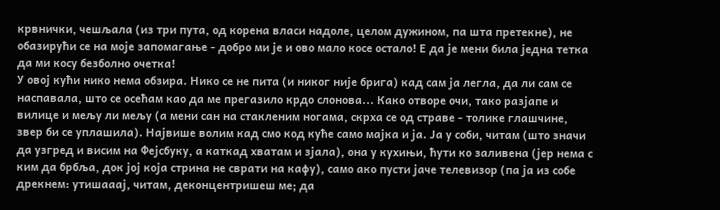крвнички, чешљала (из три пута, од корена власи надоле, целом дужином, па шта претекне), не обазирући се на моје запомагање - добро ми је и ово мало косе остало! Е да је мени била једна тетка да ми косу безболно очетка!
У овој кући нико нема обзира. Нико се не пита (и никог није брига) кад сам ја легла, да ли сам се наспавала, што се осећам као да ме прегазило крдо слонова... Како отворе очи, тако разјапе и вилице и мељу ли мељу (а мени сан на стакленим ногама, скрха се од страве - толике глашчине, звер би се уплашила). Највише волим кад смо код куће само мајка и ја. Ја у соби, читам (што значи да узгред и висим на Фејсбуку, а каткад хватам и зјала), она у кухињи, ћути ко заливена (јер нема с ким да брбља, док јој која стрина не сврати на кафу), само ако пусти јаче телевизор (па ја из собе дрекнем: утишааај, читам, деконцентришеш ме; да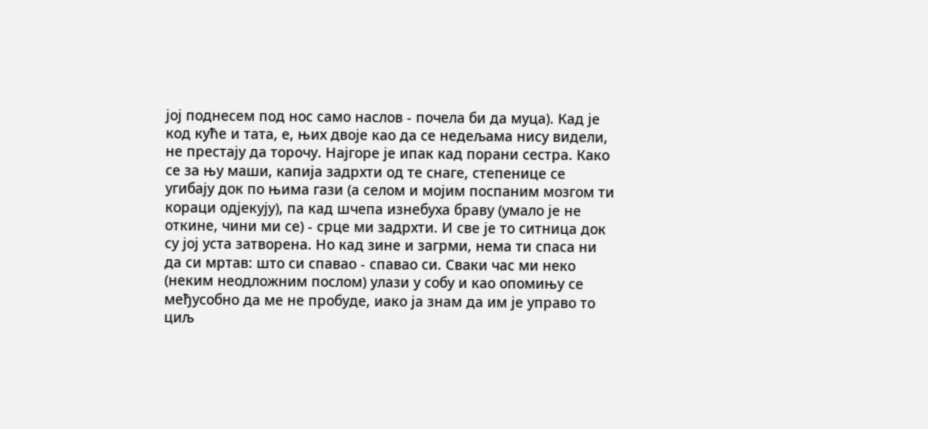јој поднесем под нос само наслов - почела би да муца). Кад је код куће и тата, е, њих двоје као да се недељама нису видели, не престају да торочу. Најгоре је ипак кад порани сестра. Како се за њу маши, капија задрхти од те снаге, степенице се угибају док по њима гази (а селом и мојим поспаним мозгом ти кораци одјекују), па кад шчепа изнебуха браву (умало је не откине, чини ми се) - срце ми задрхти. И све је то ситница док су јој уста затворена. Но кад зине и загрми, нема ти спаса ни да си мртав: што си спавао - спавао си. Сваки час ми неко (неким неодложним послом) улази у собу и као опомињу се међусобно да ме не пробуде, иако ја знам да им је управо то циљ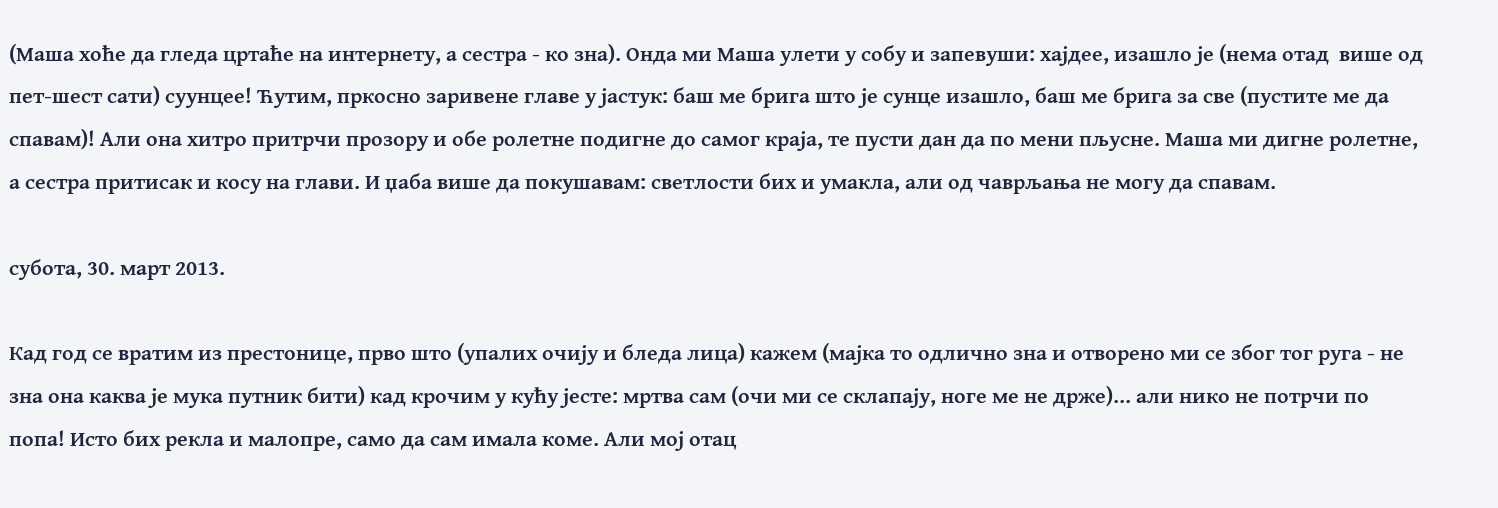(Маша хоће да гледа цртаће на интернету, а сестра - ко зна). Онда ми Маша улети у собу и запевуши: хајдее, изашло је (нема отад  више од пет-шест сати) суунцее! Ћутим, пркосно заривене главе у јастук: баш ме брига што је сунце изашло, баш ме брига за све (пустите ме да спавам)! Али она хитро притрчи прозору и обе ролетне подигне до самог краја, те пусти дан да по мени пљусне. Маша ми дигне ролетне, а сестра притисак и косу на глави. И џаба више да покушавам: светлости бих и умакла, али од чаврљања не могу да спавам.

субота, 30. март 2013.

Кад год се вратим из престонице, прво што (упалих очију и бледа лица) кажем (мајка то одлично зна и отворено ми се због тог руга - не зна она каква је мука путник бити) кад крочим у кућу јесте: мртва сам (очи ми се склапају, ноге ме не држе)... али нико не потрчи по попа! Исто бих рекла и малопре, само да сам имала коме. Али мој отац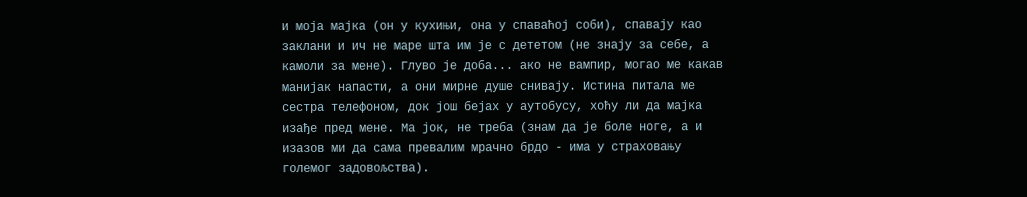и моја мајка (он у кухињи, она у спаваћој соби), спавају као заклани и ич не маре шта им је с дететом (не знају за себе, а камоли за мене). Глуво је доба... ако не вампир, могао ме какав манијак напасти, а они мирне душе снивају. Истина питала ме сестра телефоном, док још бејах у аутобусу, хоћу ли да мајка изађе пред мене. Ма јок, не треба (знам да је боле ноге, а и изазов ми да сама превалим мрачно брдо - има у страховању големог задовољства).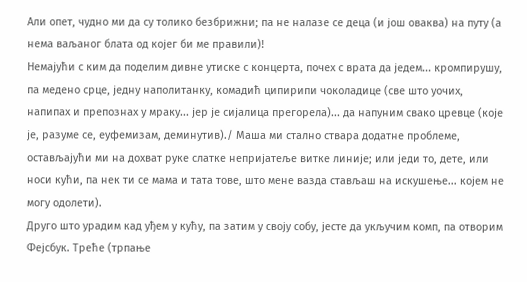Али опет, чудно ми да су толико безбрижни; па не налазе се деца (и још оваква) на путу (а нема ваљаног блата од којег би ме правили)!
Немајући с ким да поделим дивне утиске с концерта, почех с врата да једем... кромпирушу, па медено срце, једну наполитанку, комадић ципирипи чоколадице (све што уочих, напипах и препознах у мраку... јер је сијалица прегорела)... да напуним свако цревце (које је, разуме се, еуфемизам, деминутив)./ Маша ми стално ствара додатне проблеме, остављајући ми на дохват руке слатке непријатеље витке линије; или једи то, дете, или носи кући, па нек ти се мама и тата тове, што мене вазда стављаш на искушење... којем не могу одолети).
Друго што урадим кад уђем у кућу, па затим у своју собу, јесте да укључим комп, па отворим Фејсбук. Треће (трпање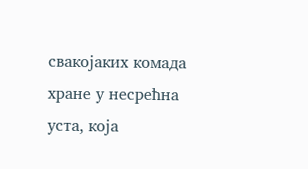свакојаких комада хране у несрећна уста, која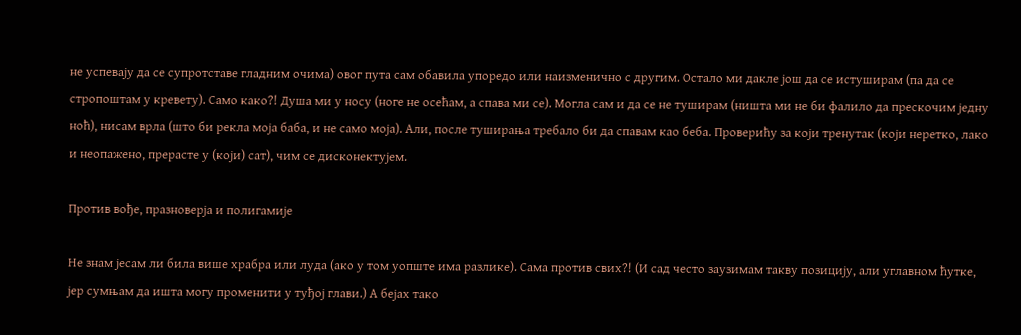не успевају да се супротставе гладним очима) овог пута сам обавила упоредо или наизменично с другим. Остало ми дакле још да се истуширам (па да се стропоштам у кревету). Само како?! Душа ми у носу (ноге не осећам, а спава ми се). Могла сам и да се не туширам (ништа ми не би фалило да прескочим једну ноћ), нисам врла (што би рекла моја баба, и не само моја). Али, после туширања требало би да спавам као беба. Проверићу за који тренутак (који неретко, лако и неопажено, прерасте у (који) сат), чим се дисконектујем.

Против вође, празноверја и полигамије

Не знам јесам ли била више храбра или луда (ако у том уопште има разлике). Сама против свих?! (И сад често заузимам такву позицију, али углавном ћутке, јер сумњам да ишта могу променити у туђој глави.) А бејах тако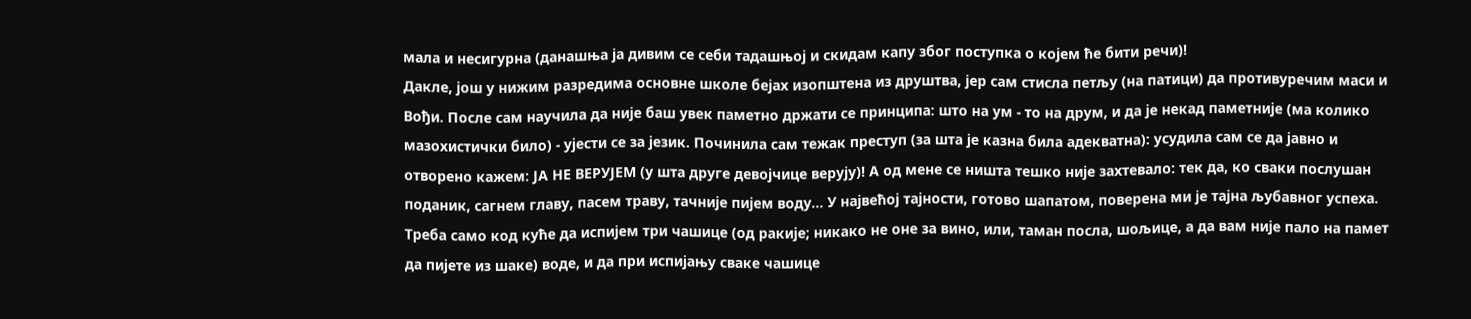мала и несигурна (данашња ја дивим се себи тадашњој и скидам капу због поступка о којем ће бити речи)!
Дакле, још у нижим разредима основне школе бејах изопштена из друштва, јер сам стисла петљу (на патици) да противуречим маси и Вођи. После сам научила да није баш увек паметно држати се принципа: што на ум - то на друм, и да је некад паметније (ма колико мазохистички било) - ујести се за језик. Починила сам тежак преступ (за шта је казна била адекватна): усудила сам се да јавно и отворено кажем: ЈА НЕ ВЕРУЈЕМ (у шта друге девојчице верују)! А од мене се ништа тешко није захтевало: тек да, ко сваки послушан поданик, сагнем главу, пасем траву, тачније пијем воду... У највећој тајности, готово шапатом, поверена ми је тајна љубавног успеха. Треба само код куће да испијем три чашице (од ракије; никако не оне за вино, или, таман посла, шољице, а да вам није пало на памет да пијете из шаке) воде, и да при испијању сваке чашице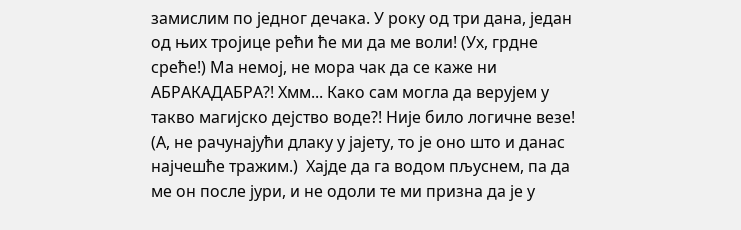замислим по једног дечака. У року од три дана, један од њих тројице рећи ће ми да ме воли! (Ух, грдне среће!) Ма немој, не мора чак да се каже ни АБРАКАДАБРА?! Хмм... Како сам могла да верујем у такво магијско дејство воде?! Није било логичне везе! (А, не рачунајући длаку у јајету, то је оно што и данас најчешће тражим.)  Хајде да га водом пљуснем, па да ме он после јури, и не одоли те ми призна да је у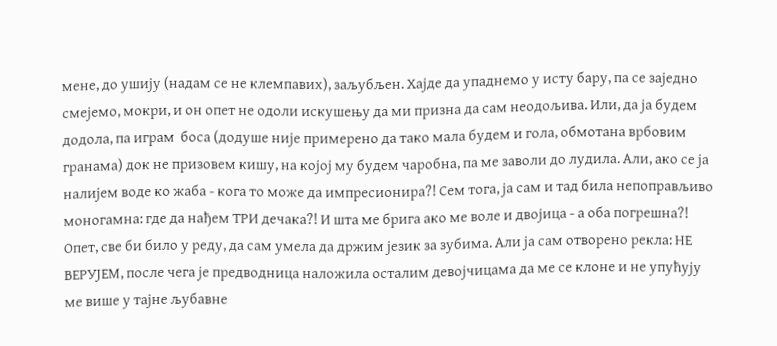мене, до ушију (надам се не клемпавих), заљубљен. Хајде да упаднемо у исту бару, па се заједно смејемо, мокри, и он опет не одоли искушењу да ми призна да сам неодољива. Или, да ја будем додола, па играм  боса (додуше није примерено да тако мала будем и гола, обмотана врбовим гранама) док не призовем кишу, на којој му будем чаробна, па ме заволи до лудила. Али, ако се ја налијем воде ко жаба - кога то може да импресионира?! Сем тога, ја сам и тад била непоправљиво моногамна: где да нађем ТРИ дечака?! И шта ме брига ако ме воле и двојица - а оба погрешна?!
Опет, све би било у реду, да сам умела да држим језик за зубима. Али ја сам отворено рекла: НЕ ВЕРУЈЕМ, после чега је предводница наложила осталим девојчицама да ме се клоне и не упућују ме више у тајне љубавне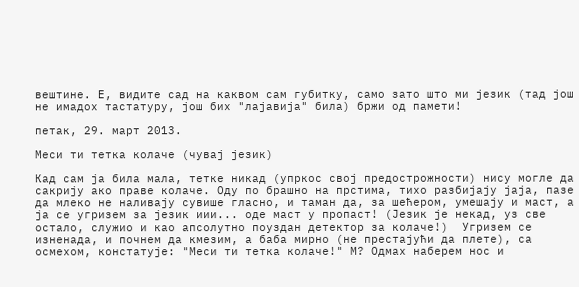вештине. Е, видите сад на каквом сам губитку, само зато што ми језик (тад још не имадох тастатуру, још бих "лајавија" била) бржи од памети!

петак, 29. март 2013.

Меси ти тетка колаче (чувај језик)

Кад сам ја била мала, тетке никад (упркос свој предострожности) нису могле да сакрију ако праве колаче. Оду по брашно на прстима, тихо разбијају јаја, пазе да млеко не наливају сувише гласно, и таман да, за шећером, умешају и маст, а ја се угризем за језик иии... оде маст у пропаст! (Језик је некад, уз све остало, служио и као апсолутно поуздан детектор за колаче!)  Угризем се изненада, и почнем да кмезим, а баба мирно (не престајући да плете), са осмехом, констатује: "Меси ти тетка колаче!" М? Одмах наберем нос и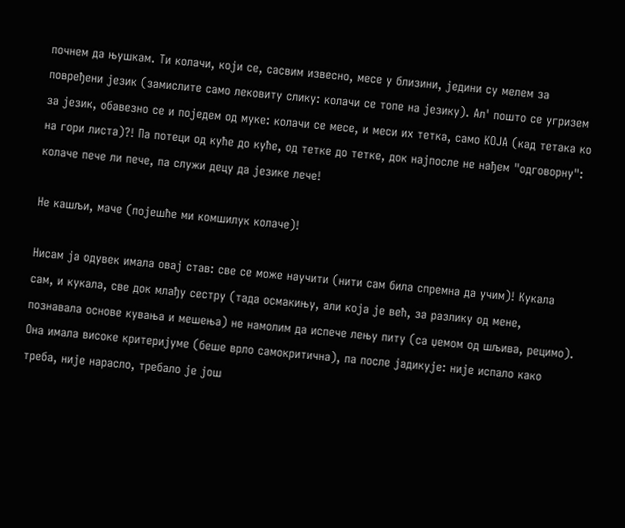почнем да њушкам. Ти колачи, који се, сасвим извесно, месе у близини, једини су мелем за повређени језик (замислите само лековиту слику: колачи се топе на језику). Ал' пошто се угризем за језик, обавезно се и поједем од муке: колачи се месе, и меси их тетка, само КОЈА (кад тетака ко на гори листа)?! Па потеци од куће до куће, од тетке до тетке, док најпосле не нађем "одговорну": колаче пече ли пече, па служи децу да језике лече!

Не кашљи, маче (појешће ми комшилук колаче)!

Нисам ја одувек имала овај став: све се може научити (нити сам била спремна да учим)! Кукала сам, и кукала, све док млађу сестру (тада осмакињу, али која је већ, за разлику од мене, познавала основе кувања и мешења) не намолим да испече лењу питу (са џемом од шљива, рецимо). Она имала високе критеријуме (беше врло самокритична), па после јадикује: није испало како треба, није нарасло, требало је још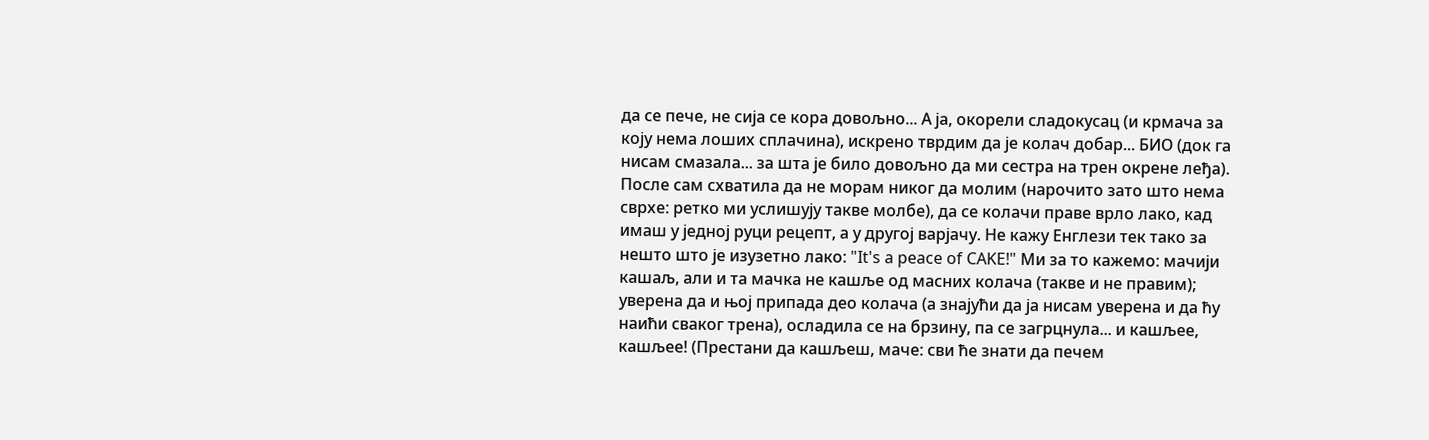да се пече, не сија се кора довољно... А ја, окорели сладокусац (и крмача за коју нема лоших сплачина), искрено тврдим да је колач добар... БИО (док га нисам смазала... за шта је било довољно да ми сестра на трен окрене леђа).
После сам схватила да не морам никог да молим (нарочито зато што нема сврхе: ретко ми услишују такве молбе), да се колачи праве врло лако, кад имаш у једној руци рецепт, а у другој варјачу. Не кажу Енглези тек тако за нешто што је изузетно лако: "It's a peace of CAKE!" Ми за то кажемо: мачији кашаљ, али и та мачка не кашље од масних колача (такве и не правим); уверена да и њој припада део колача (а знајући да ја нисам уверена и да ћу наићи сваког трена), осладила се на брзину, па се загрцнула... и кашљее, кашљее! (Престани да кашљеш, маче: сви ће знати да печем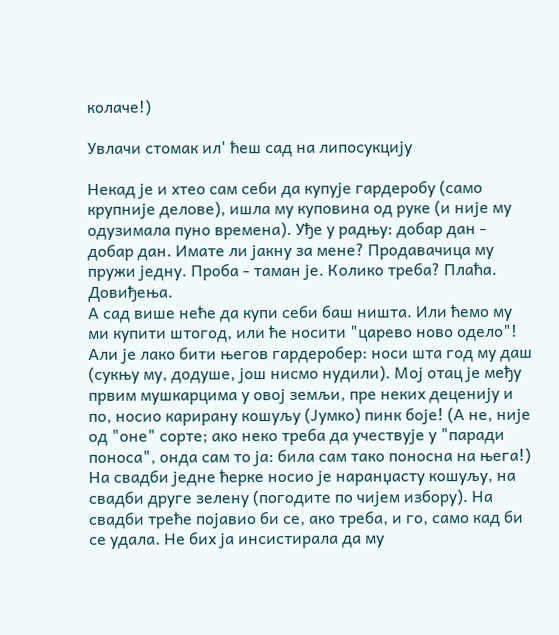колаче!)

Увлачи стомак ил' ћеш сад на липосукцију

Некад је и хтео сам себи да купује гардеробу (само крупније делове), ишла му куповина од руке (и није му одузимала пуно времена). Уђе у радњу: добар дан - добар дан. Имате ли јакну за мене? Продавачица му пружи једну. Проба - таман је. Колико треба? Плаћа. Довиђења.
А сад више неће да купи себи баш ништа. Или ћемо му ми купити штогод, или ће носити "царево ново одело"! Али је лако бити његов гардеробер: носи шта год му даш (сукњу му, додуше, још нисмо нудили). Мој отац је међу првим мушкарцима у овој земљи, пре неких деценију и по, носио карирану кошуљу (Јумко) пинк боје! (А не, није од "оне" сорте; ако неко треба да учествује у "паради поноса", онда сам то ја: била сам тако поносна на њега!) На свадби једне ћерке носио је наранџасту кошуљу, на свадби друге зелену (погодите по чијем избору). На свадби треће појавио би се, ако треба, и го, само кад би се удала. Не бих ја инсистирала да му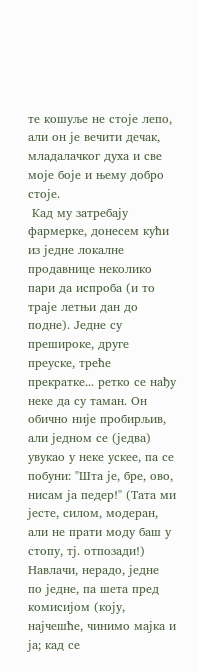те кошуље не стоје лепо, али он је вечити дечак, младалачког духа и све моје боје и њему добро стоје.
 Кад му затребају фармерке, донесем кући из једне локалне продавнице неколико пари да испроба (и то траје летњи дан до подне). Једне су прешироке, друге преуске, треће прекратке... ретко се нађу неке да су таман. Он обично није пробирљив, али једном се (једва) увукао у неке ускее, па се побуни: "Шта је, бре, ово, нисам ја педер!" (Тата ми јесте, силом, модеран, али не прати моду баш у стопу, тј. отпозади!)
Навлачи, нерадо, једне по једне, па шета пред комисијом (коју, најчешће, чинимо мајка и ја; кад се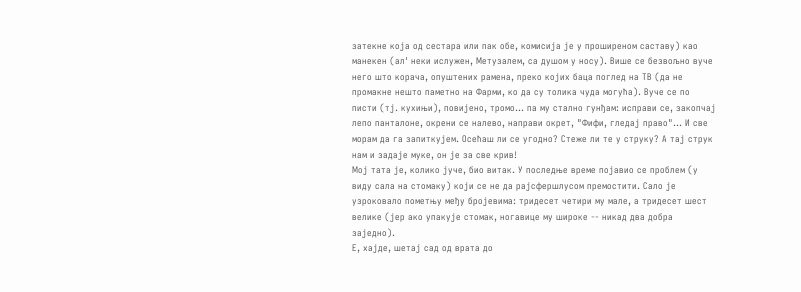затекне која од сестара или пак обе, комисија је у проширеном саставу) као манекен (ал' неки ислужен, Метузалем, са душом у носу). Више се безвољно вуче него што корача, опуштених рамена, преко којих баца поглед на ТВ (да не промакне нешто паметно на Фарми, ко да су толика чуда могућа). Вуче се по писти (тј. кухињи), повијено, тромо... па му стално гунђам: исправи се, закопчај лепо панталоне, окрени се налево, направи окрет, "Фифи, гледај право"... И све морам да га запиткујем. Осећаш ли се угодно? Стеже ли те у струку? А тај струк нам и задаје муке, он је за све крив!
Мој тата је, колико јуче, био витак. У последње време појавио се проблем (у виду сала на стомаку) који се не да рајсфершлусом премостити. Сало је узроковало пометњу међу бројевима: тридесет четири му мале, а тридесет шест велике (јер ако упакује стомак, ногавице му широке -- никад два добра заједно).
Е, хајде, шетај сад од врата до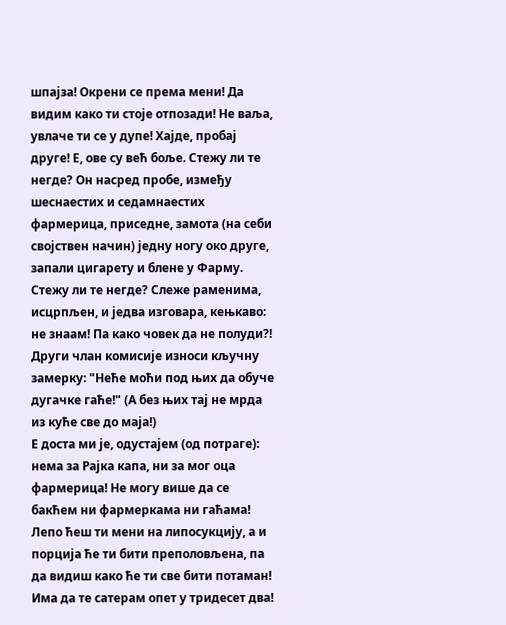шпајза! Окрени се према мени! Да видим како ти стоје отпозади! Не ваља, увлаче ти се у дупе! Хајде, пробај друге! Е, ове су већ боље. Стежу ли те негде? Он насред пробе, између шеснаестих и седамнаестих фармерица, приседне, замота (на себи својствен начин) једну ногу око друге, запали цигарету и блене у Фарму. Стежу ли те негде? Слеже раменима, исцрпљен, и једва изговара, кењкаво: не знаам! Па како човек да не полуди?! Други члан комисије износи кључну замерку: "Неће моћи под њих да обуче дугачке гаће!" (А без њих тај не мрда из куће све до маја!)
Е доста ми је, одустајем (од потраге): нема за Рајка капа, ни за мог оца фармерица! Не могу више да се бакћем ни фармеркама ни гаћама! Лепо ћеш ти мени на липосукцију, а и порција ће ти бити преполовљена, па да видиш како ће ти све бити потаман! Има да те сатерам опет у тридесет два!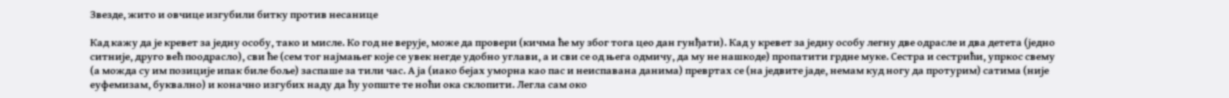Звезде, жито и овчице изгубили битку против несанице

Кад кажу да је кревет за једну особу, тако и мисле. Ко год не верује, може да провери (кичма ће му због тога цео дан гунђати). Кад у кревет за једну особу легну две одрасле и два детета (једно ситније, друго већ поодрасло), сви ће (сем тог најмањег које се увек негде удобно углави, а и сви се од њега одмичу, да му не нашкоде) пропатити грдне муке. Сестра и сестрићи, упркос свему (а можда су им позиције ипак биле боље) заспаше за тили час. А ја (иако бејах уморна као пас и неиспавана данима) превртах се (на једвите јаде, немам куд ногу да протурим) сатима (није еуфемизам, буквално) и коначно изгубих наду да ћу уопште те ноћи ока склопити. Легла сам око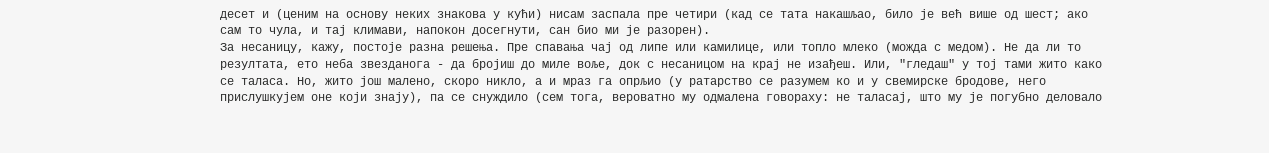десет и (ценим на основу неких знакова у кући) нисам заспала пре четири (кад се тата накашљао, било је већ више од шест; ако сам то чула, и тај климави, напокон досегнути, сан био ми је разорен).
За несаницу, кажу, постоје разна решења. Пре спавања чај од липе или камилице, или топло млеко (можда с медом). Не да ли то резултата, ето неба звезданога - да бројиш до миле воље, док с несаницом на крај не изађеш. Или, "гледаш" у тој тами жито како се таласа. Но, жито још малено, скоро никло, а и мраз га опрљио (у ратарство се разумем ко и у свемирске бродове, него прислушкујем оне који знају), па се снуждило (сем тога, вероватно му одмалена говораху: не таласај, што му је погубно деловало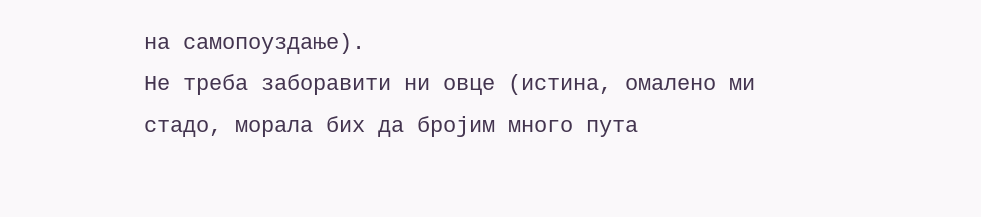на самопоуздање).
Не треба заборавити ни овце (истина, омалено ми стадо, морала бих да бројим много пута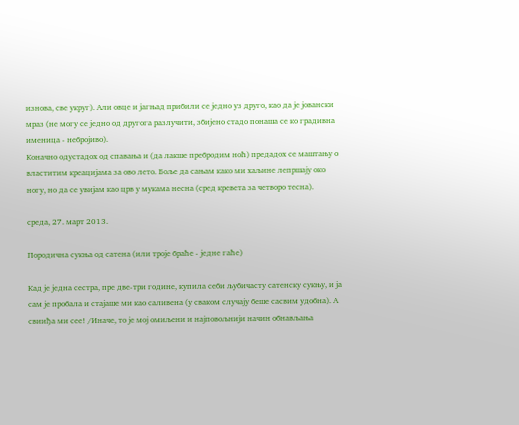изнова, све укруг). Али овце и јагњад прибили се једно уз друго, као да је јовански мраз (не могу се једно од другога разлучити, збијено стадо понаша се ко градивна именица - небројиво).
Коначно одустадох од спавања и (да лакше пребродим ноћ) предадох се маштању о властитим креацијама за ово лето. Боље да сањам како ми хаљине лепршају око ногу, но да се увијам као црв у мукама несна (сред кревета за четворо тесна).

среда, 27. март 2013.

Породична сукња од сатена (или троје браће - једне гаће)

Кад је једна сестра, пре две-три године, купила себи љубичасту сатенску сукњу, и ја сам је пробала и стајаше ми као саливена (у сваком случају беше сасвим удобна). А свииђа ми сее! /Иначе, то је мој омиљени и најповољнији начин обнављања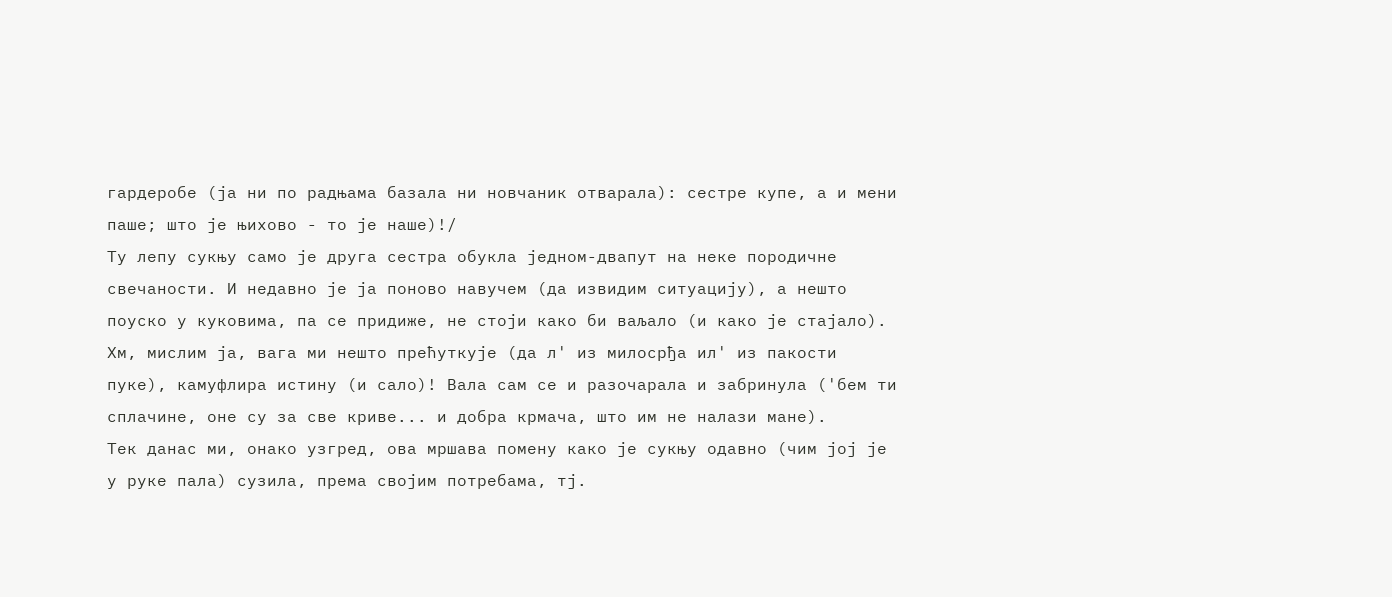гардеробе (ја ни по радњама базала ни новчаник отварала): сестре купе, а и мени паше; што је њихово - то је наше)!/
Ту лепу сукњу само је друга сестра обукла једном-двапут на неке породичне свечаности. И недавно је ја поново навучем (да извидим ситуацију), а нешто поуско у куковима, па се придиже, не стоји како би ваљало (и како је стајало). Хм, мислим ја, вага ми нешто прећуткује (да л' из милосрђа ил' из пакости пуке), камуфлира истину (и сало)! Вала сам се и разочарала и забринула ('бем ти сплачине, оне су за све криве... и добра крмача, што им не налази мане).
Тек данас ми, онако узгред, ова мршава помену како је сукњу одавно (чим јој је у руке пала) сузила, према својим потребама, тј.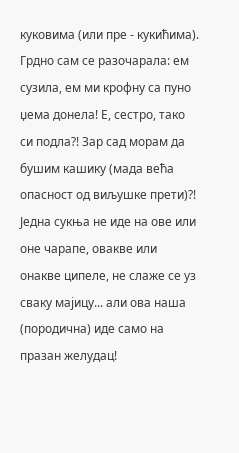куковима (или пре - кукићима). Грдно сам се разочарала: ем сузила, ем ми крофну са пуно џема донела! Е, сестро, тако си подла?! Зар сад морам да бушим кашику (мада већа опасност од виљушке прети)?!
Једна сукња не иде на ове или оне чарапе, овакве или онакве ципеле, не слаже се уз сваку мајицу... али ова наша (породична) иде само на празан желудац!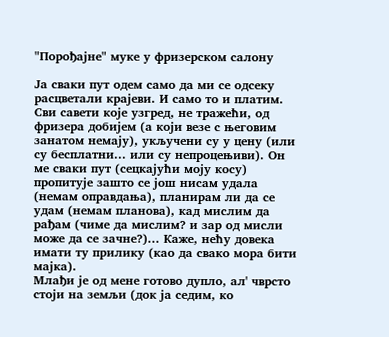"Порођајне" муке у фризерском салону

Ја сваки пут одем само да ми се одсеку расцветали крајеви. И само то и платим. Сви савети које узгред, не тражећи, од фризера добијем (а који везе с његовим занатом немају), укључени су у цену (или су бесплатни... или су непроцењиви). Он ме сваки пут (сецкајући моју косу) пропитује зашто се још нисам удала (немам оправдања), планирам ли да се удам (немам планова), кад мислим да рађам (чиме да мислим? и зар од мисли може да се зачне?)... Каже, нећу довека имати ту прилику (као да свако мора бити мајка).
Млађи је од мене готово дупло, ал' чврсто стоји на земљи (док ја седим, ко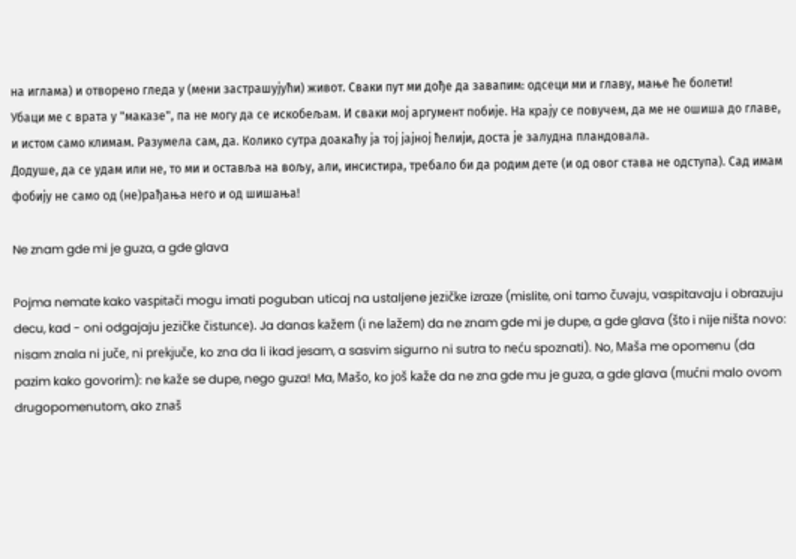на иглама) и отворено гледа у (мени застрашујући) живот. Сваки пут ми дође да завапим: одсеци ми и главу, мање ће болети!
Убаци ме с врата у "маказе", па не могу да се искобељам. И сваки мој аргумент побије. На крају се повучем, да ме не ошиша до главе, и истом само климам. Разумела сам, да. Колико сутра доакаћу ја тој јајној ћелији, доста је залудна пландовала.
Додуше, да се удам или не, то ми и оставља на вољу, али, инсистира, требало би да родим дете (и од овог става не одступа). Сад имам фобију не само од (не)рађања него и од шишања!

Ne znam gde mi je guza, a gde glava

Pojma nemate kako vaspitači mogu imati poguban uticaj na ustaljene jezičke izraze (mislite, oni tamo čuvaju, vaspitavaju i obrazuju decu, kad - oni odgajaju jezičke čistunce). Ja danas kažem (i ne lažem) da ne znam gde mi je dupe, a gde glava (što i nije ništa novo: nisam znala ni juče, ni prekjuče, ko zna da li ikad jesam, a sasvim sigurno ni sutra to neću spoznati). No, Maša me opomenu (da pazim kako govorim): ne kaže se dupe, nego guza! Ma, Mašo, ko još kaže da ne zna gde mu je guza, a gde glava (mućni malo ovom drugopomenutom, ako znaš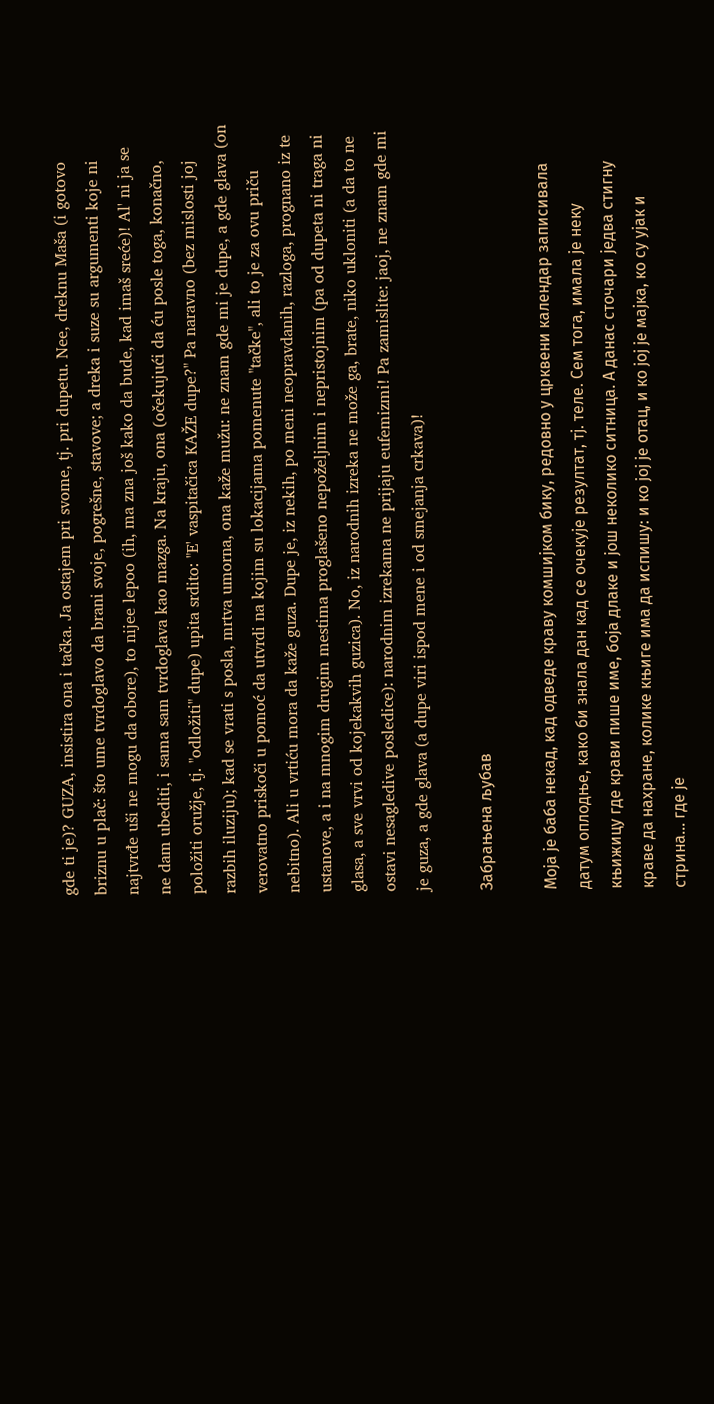gde ti je)? GUZA, insistira ona i tačka. Ja ostajem pri svome, tj. pri dupetu. Nee, dreknu Maša (i gotovo briznu u plač: što ume tvrdoglavo da brani svoje, pogrešne, stavove; a dreka i suze su argumenti koje ni najtvrđe uši ne mogu da obore), to nijee lepoo (ih, ma zna još kako da bude, kad imaš sreće)! Al' ni ja se ne dam ubediti, i sama sam tvrdoglava kao mazga. Na kraju, ona (očekujući da ću posle toga, konačno, položiti oružje, tj. "odložiti" dupe) upita srdito: "E' vaspitačica KAŽE dupe?" Pa naravno (bez mislosti joj razbih iluziju); kad se vrati s posla, mrtva umorna, ona kaže mužu: ne znam gde mi je dupe, a gde glava (on verovatno priskoči u pomoć da utvrdi na kojim su lokacijama pomenute "tačke", ali to je za ovu priču nebitno). Ali u vrtiću mora da kaže guza. Dupe je, iz nekih, po meni neopravdanih, razloga, prognano iz te ustanove, a i na mnogim drugim mestima proglašeno nepoželjnim i nepristojnim (pa od dupeta ni traga ni glasa, a sve vrvi od kojekakvih guzica). No, iz narodnih izreka ne može ga, brate, niko ukloniti (a da to ne ostavi nesagledive posledice): narodnim izrekama ne prijaju eufemizmi! Pa zamislite: jaoj, ne znam gde mi je guza, a gde glava (a dupe viri ispod mene i od smejanja crkava)!

Забрањена љубав

Моја је баба некад, кад одведе краву комшијком бику, редовно у црквени календар записивала датум оплодње, како би знала дан кад се очекује резултат, тј. теле. Сем тога, имала је неку књижицу где крави пише име, боја длаке и још неколико ситница. А данас сточари једва стигну краве да нахране, колике књиге има да испишу: и ко јој је отац, и ко јој је мајка, ко су ујак и стрина... где је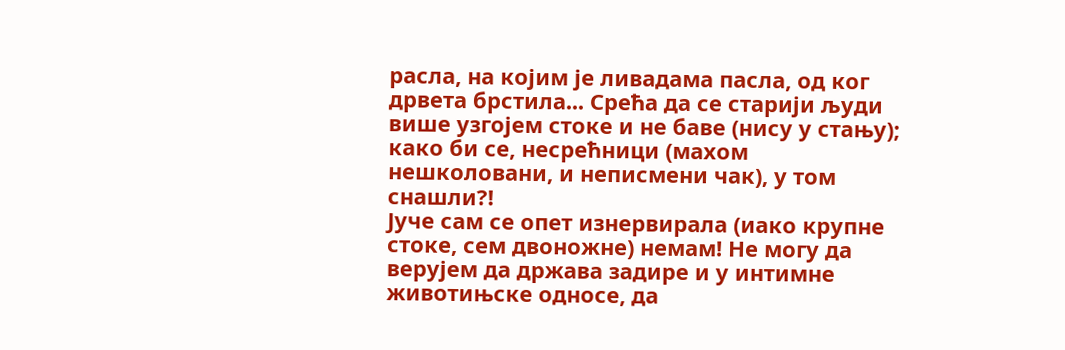расла, на којим је ливадама пасла, од ког дрвета брстила... Срећа да се старији људи више узгојем стоке и не баве (нису у стању); како би се, несрећници (махом нешколовани, и неписмени чак), у том снашли?!
Јуче сам се опет изнервирала (иако крупне стоке, сем двоножне) немам! Не могу да верујем да држава задире и у интимне животињске односе, да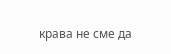крава не сме да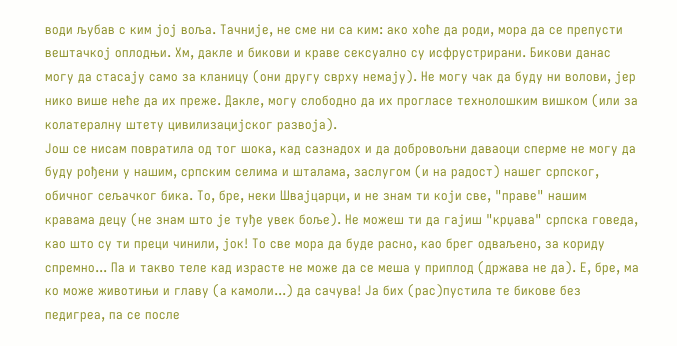води љубав с ким јој воља. Тачније, не сме ни са ким: ако хоће да роди, мора да се препусти вештачкој оплодњи. Хм, дакле и бикови и краве сексуално су исфрустрирани. Бикови данас могу да стасају само за кланицу (они другу сврху немају). Не могу чак да буду ни волови, јер нико више неће да их преже. Дакле, могу слободно да их прогласе технолошким вишком (или за колатералну штету цивилизацијског развоја).
Још се нисам повратила од тог шока, кад сазнадох и да добровољни даваоци сперме не могу да буду рођени у нашим, српским селима и шталама, заслугом (и на радост) нашег српског, обичног сељачког бика. То, бре, неки Швајцарци, и не знам ти који све, "праве" нашим кравама децу (не знам што је туђе увек боље). Не можеш ти да гајиш "крџава" српска говеда, као што су ти преци чинили, јок! То све мора да буде расно, као брег одваљено, за кориду спремно... Па и такво теле кад израсте не може да се меша у приплод (држава не да). Е, бре, ма ко може животињи и главу (а камоли...) да сачува! Ја бих (рас)пустила те бикове без педигреа, па се после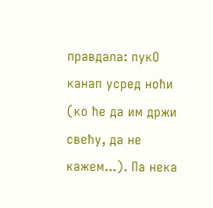правдала: пукО канап усред ноћи (ко ће да им држи свећу, да не кажем...). Па нека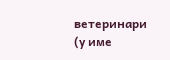ветеринари (у име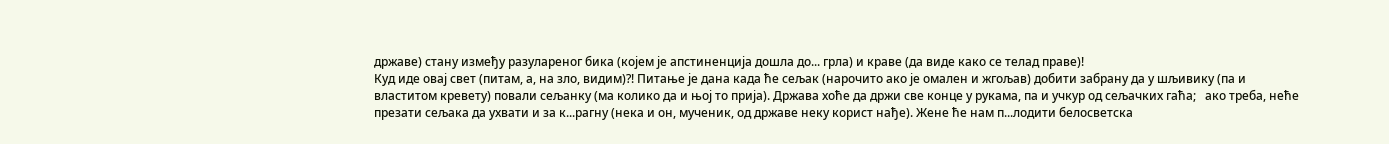државе) стану између разулареног бика (којем је апстиненција дошла до... грла) и краве (да виде како се телад праве)!
Куд иде овај свет (питам, а, на зло, видим)?! Питање је дана када ће сељак (нарочито ако је омален и жгољав) добити забрану да у шљивику (па и властитом кревету) повали сељанку (ма колико да и њој то прија). Држава хоће да држи све конце у рукама, па и учкур од сељачких гаћа;   ако треба, неће презати сељака да ухвати и за к...рагну (нека и он, мученик, од државе неку корист нађе). Жене ће нам п...лодити белосветска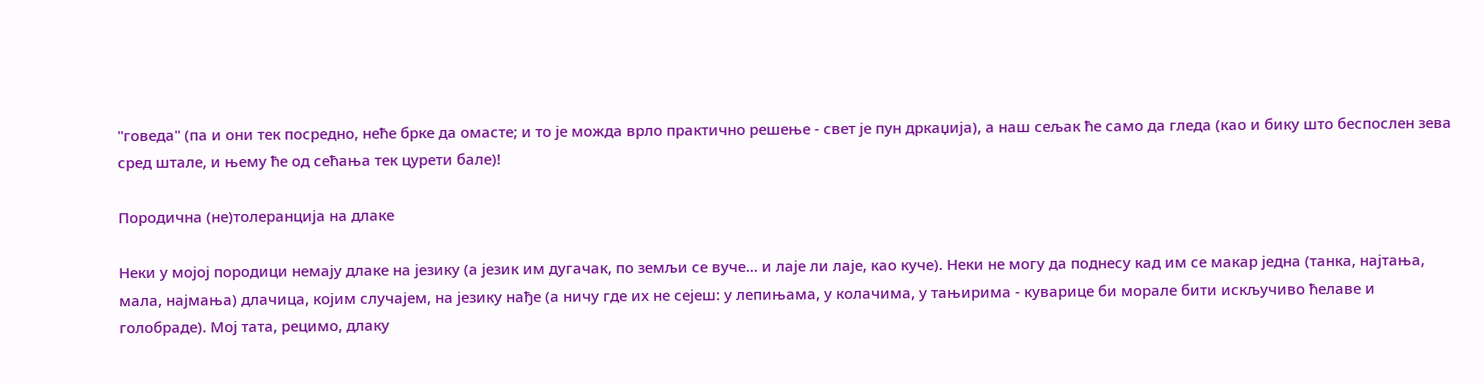"говеда" (па и они тек посредно, неће брке да омасте; и то је можда врло практично решење - свет је пун дркаџија), а наш сељак ће само да гледа (као и бику што беспослен зева сред штале, и њему ће од сећања тек цурети бале)!

Породична (не)толеранција на длаке

Неки у мојој породици немају длаке на језику (а језик им дугачак, по земљи се вуче... и лаје ли лаје, као куче). Неки не могу да поднесу кад им се макар једна (танка, најтања, мала, најмања) длачица, којим случајем, на језику нађе (а ничу где их не сејеш: у лепињама, у колачима, у тањирима - куварице би морале бити искључиво ћелаве и голобраде). Мој тата, рецимо, длаку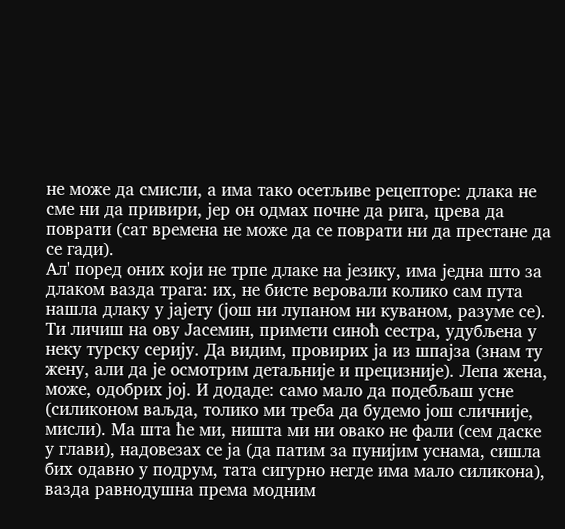не може да смисли, а има тако осетљиве рецепторе: длака не сме ни да привири, јер он одмах почне да рига, црева да поврати (сат времена не може да се поврати ни да престане да се гади).
Ал' поред оних који не трпе длаке на језику, има једна што за длаком вазда трага: их, не бисте веровали колико сам пута нашла длаку у јајету (још ни лупаном ни куваном, разуме се).
Ти личиш на ову Јасемин, примети синоћ сестра, удубљена у неку турску серију. Да видим, провирих ја из шпајза (знам ту жену, али да је осмотрим детаљније и прецизније). Лепа жена, може, одобрих јој. И додаде: само мало да подебљаш усне (силиконом ваљда, толико ми треба да будемо још сличније, мисли). Ма шта ће ми, ништа ми ни овако не фали (сем даске у глави), надовезах се ја (да патим за пунијим уснама, сишла бих одавно у подрум, тата сигурно негде има мало силикона), вазда равнодушна према модним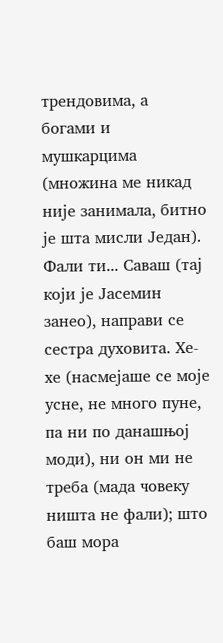трендовима, а богами и мушкарцима (множина ме никад није занимала, битно је шта мисли Један). Фали ти... Саваш (тај који је Јасемин занео), направи се сестра духовита. Хе-хе (насмејаше се моје усне, не много пуне, па ни по данашњој моди), ни он ми не треба (мада човеку ништа не фали); што баш мора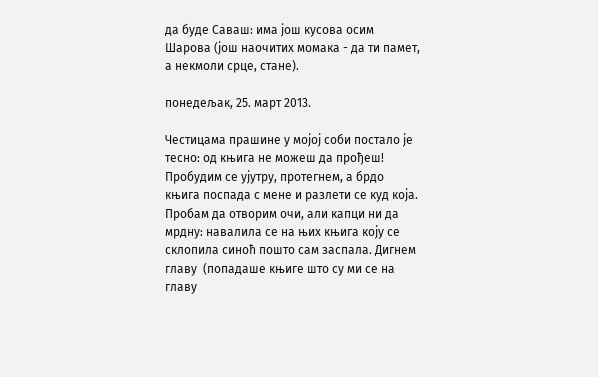да буде Саваш: има још кусова осим Шарова (још наочитих момака - да ти памет, а некмоли срце, стане).

понедељак, 25. март 2013.

Честицама прашине у мојој соби постало је тесно: од књига не можеш да прођеш! Пробудим се ујутру, протегнем, а брдо књига поспада с мене и разлети се куд која. Пробам да отворим очи, али капци ни да мрдну: навалила се на њих књига коју се склопила синоћ пошто сам заспала. Дигнем главу  (попадаше књиге што су ми се на главу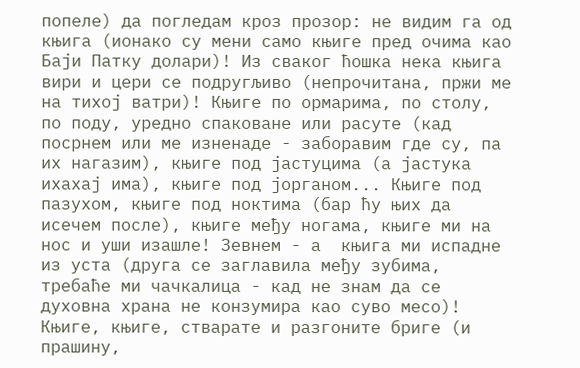попеле) да погледам кроз прозор: не видим га од књига (ионако су мени само књиге пред очима као Баји Патку долари)! Из сваког ћошка нека књига вири и цери се подругљиво (непрочитана, пржи ме на тихој ватри)! Књиге по ормарима, по столу, по поду, уредно спаковане или расуте (кад посрнем или ме изненаде - заборавим где су, па их нагазим), књиге под јастуцима (а јастука ихахај има), књиге под јорганом... Књиге под пазухом, књиге под ноктима (бар ћу њих да исечем после), књиге међу ногама, књиге ми на нос и уши изашле! Зевнем - а  књига ми испадне из уста (друга се заглавила међу зубима, требаће ми чачкалица - кад не знам да се духовна храна не конзумира као суво месо)! Књиге, књиге, стварате и разгоните бриге (и прашину,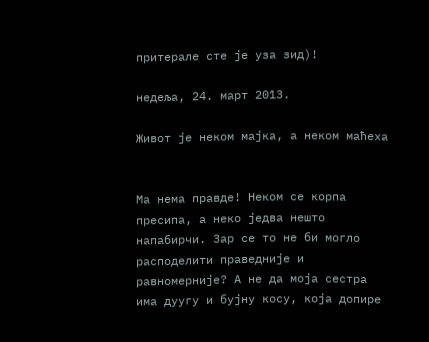притерале сте је уза зид)!

недеља, 24. март 2013.

Живот је неком мајка, а неком маћеха


Ма нема правде! Неком се корпа пресипа, а неко једва нешто напабирчи. Зар се то не би могло расподелити праведније и равномерније? А не да моја сестра има дуугу и бујну косу, која допире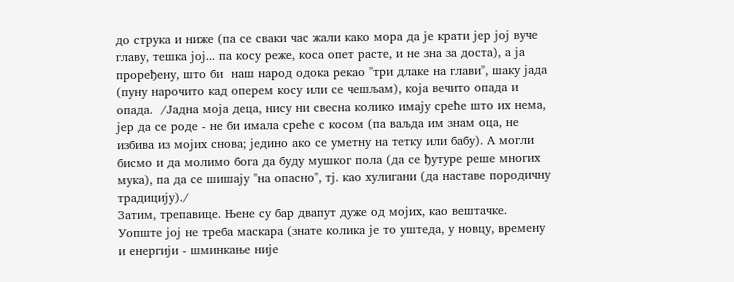до струка и ниже (па се сваки час жали како мора да је крати јер јој вуче главу, тешка јој... па косу реже, коса опет расте, и не зна за доста), а ја проређену, што би  наш народ одока рекао "три длаке на глави", шаку јада (пуну нарочито кад оперем косу или се чешљам), која вечито опада и опада.  /Јадна моја деца, нису ни свесна колико имају среће што их нема, јер да се роде - не би имала среће с косом (па ваљда им знам оца, не избива из мојих снова; једино ако се уметну на тетку или бабу). А могли бисмо и да молимо бога да буду мушког пола (да се ђутуре реше многих мука), па да се шишају "на опасно", тј. као хулигани (да наставе породичну традицију)./
Затим, трепавице. Њене су бар двапут дуже од мојих, као вештачке. Уопште јој не треба маскара (знате колика је то уштеда, у новцу, времену и енергији - шминкање није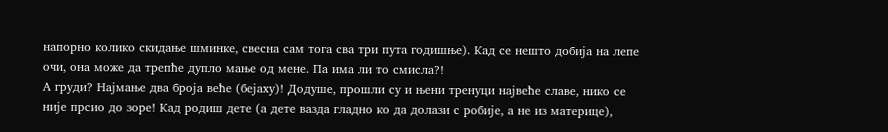напорно колико скидање шминке, свесна сам тога сва три пута годишње). Кад се нешто добија на лепе очи, она може да трепће дупло мање од мене. Па има ли то смисла?!
А груди? Најмање два броја веће (бејаху)! Додуше, прошли су и њени тренуци највеће славе, нико се није прсио до зоре! Кад родиш дете (а дете вазда гладно ко да долази с робије, а не из материце),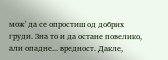мож' да се опростиш од добрих груди. Зна то и да остане повелико, али опадне... вредност. Дакле,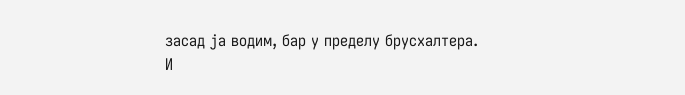засад ја водим, бар у пределу брусхалтера.
И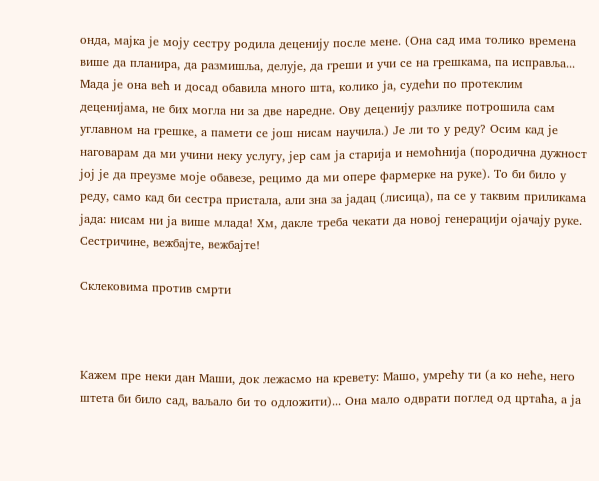онда, мајка је моју сестру родила деценију после мене. (Она сад има толико времена више да планира, да размишља, делује, да греши и учи се на грешкама, па исправља... Мада је она већ и досад обавила много шта, колико ја, судећи по протеклим деценијама, не бих могла ни за две наредне. Ову деценију разлике потрошила сам углавном на грешке, а памети се још нисам научила.) Је ли то у реду? Осим кад је наговарам да ми учини неку услугу, јер сам ја старија и немоћнија (породична дужност јој је да преузме моје обавезе, рецимо да ми опере фармерке на руке). То би било у реду, само кад би сестра пристала, али зна за јадац (лисица), па се у таквим приликама јада: нисам ни ја више млада! Хм, дакле треба чекати да новој генерацији ојачају руке. Сестричине, вежбајте, вежбајте!

Склековима против смрти



Кажем пре неки дан Маши, док лежасмо на кревету: Машо, умрећу ти (а ко неће, него штета би било сад, ваљало би то одложити)... Она мало одврати поглед од цртаћа, а ја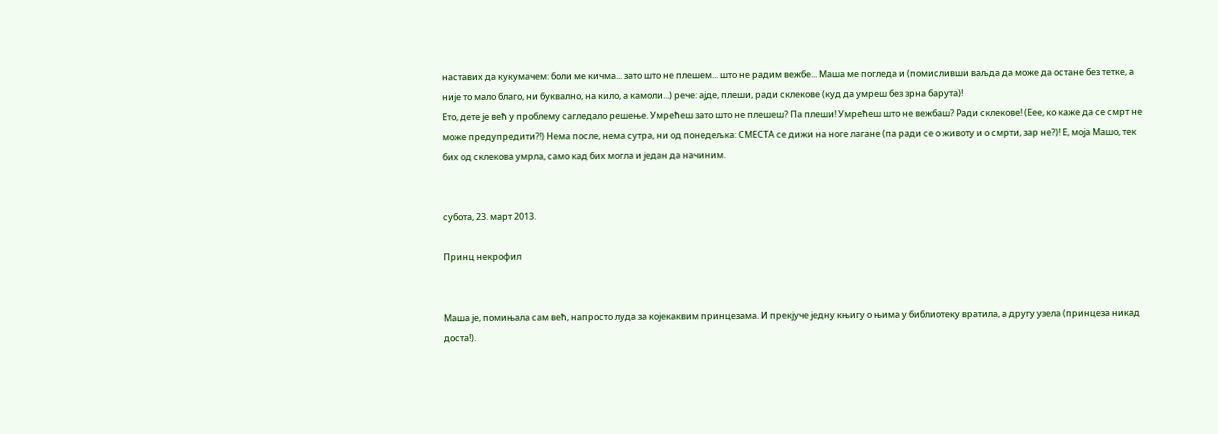наставих да кукумачем: боли ме кичма... зато што не плешем... што не радим вежбе... Маша ме погледа и (помисливши ваљда да може да остане без тетке, а није то мало благо, ни буквално, на кило, а камоли...) рече: ајде, плеши, ради склекове (куд да умреш без зрна барута)!
Ето, дете је већ у проблему сагледало решење. Умрећеш зато што не плешеш? Па плеши! Умрећеш што не вежбаш? Ради склекове! (Еее, ко каже да се смрт не може предупредити?!) Нема после, нема сутра, ни од понедељка: СМЕСТА се дижи на ноге лагане (па ради се о животу и о смрти, зар не?)! Е, моја Машо, тек бих од склекова умрла, само кад бих могла и један да начиним.


субота, 23. март 2013.

Принц некрофил


Маша је, помињала сам већ, напросто луда за којекаквим принцезама. И прекјуче једну књигу о њима у библиотеку вратила, а другу узела (принцеза никад доста!).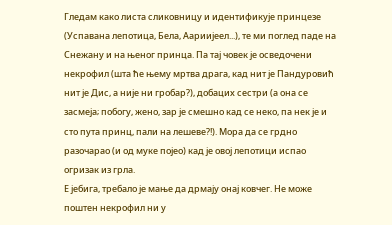Гледам како листа сликовницу и идентификује принцезе (Успавана лепотица, Бела, Аариијеел...), те ми поглед паде на Снежану и на њеног принца. Па тај човек је осведочени некрофил (шта ће њему мртва драга, кад нит је Пандуровић нит је Дис, а није ни гробар?), добацих сестри (а она се засмеја; побогу, жено, зар је смешно кад се неко, па нек је и сто пута принц, пали на лешеве?!). Мора да се грдно разочарао (и од муке појео) кад је овој лепотици испао огризак из грла.
Е јебига, требало је мање да дрмају онај ковчег. Не може поштен некрофил ни у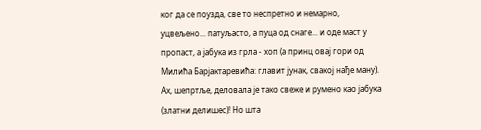ког да се поузда, све то неспретно и немарно, уцвељено... патуљасто, а пуца од снаге... и оде маст у пропаст, а јабука из грла - хоп (а принц овај гори од Милића Барјактаревића: главит јунак, свакој нађе ману). Ах, шепртље, деловала је тако свеже и румено као јабука (златни делишес)! Но шта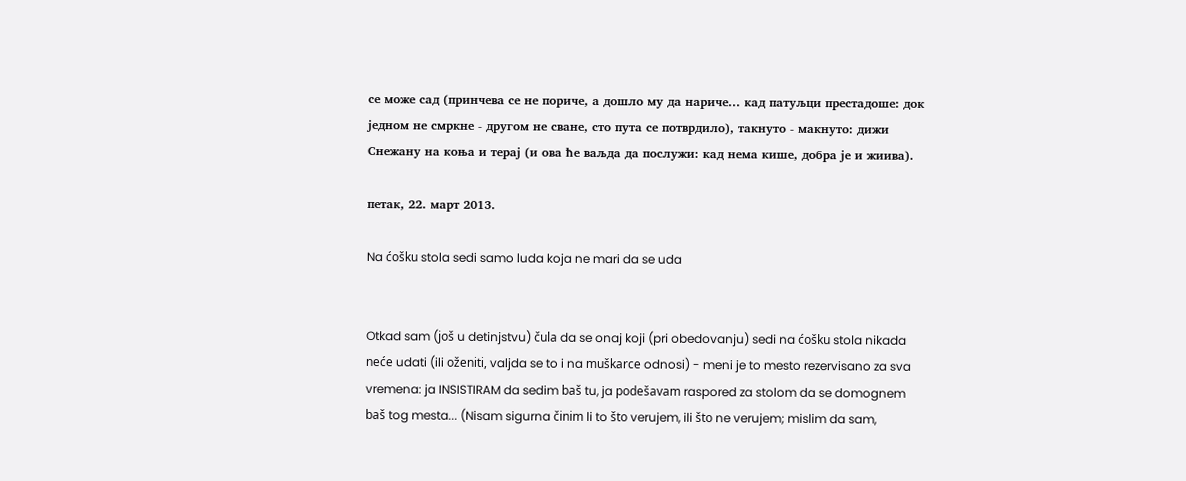се може сад (принчева се не пориче, а дошло му да нариче... кад патуљци престадоше: док једном не смркне - другом не сване, сто пута се потврдило), такнуто - макнуто: дижи Снежану на коња и терај (и ова ће ваљда да послужи: кад нема кише, добра је и жиива).

петак, 22. март 2013.

Na ćošku stola sedi samo luda koja ne mari da se uda


Otkad sam (još u detinjstvu) čula da se onaj koji (pri obedovanju) sedi na ćošku stola nikada neće udati (ili oženiti, valjda se to i na muškarce odnosi) - meni je to mesto rezervisano za sva vremena: ja INSISTIRAM da sedim baš tu, ja podešavam raspored za stolom da se domognem baš tog mesta... (Nisam sigurna činim li to što verujem, ili što ne verujem; mislim da sam,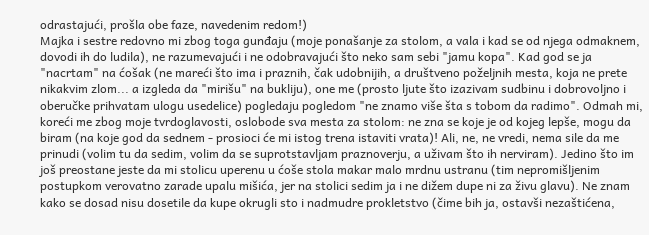odrastajući, prošla obe faze, navedenim redom!)
Majka i sestre redovno mi zbog toga gunđaju (moje ponašanje za stolom, a vala i kad se od njega odmaknem, dovodi ih do ludila), ne razumevajući i ne odobravajući što neko sam sebi "jamu kopa". Kad god se ja "nacrtam" na ćošak (ne mareći što ima i praznih, čak udobnijih, a društveno poželjnih mesta, koja ne prete nikakvim zlom... a izgleda da "mirišu" na bukliju), one me (prosto ljute što izazivam sudbinu i dobrovoljno i oberučke prihvatam ulogu usedelice) pogledaju pogledom "ne znamo više šta s tobom da radimo". Odmah mi, koreći me zbog moje tvrdoglavosti, oslobode sva mesta za stolom: ne zna se koje je od kojeg lepše, mogu da biram (na koje god da sednem - prosioci će mi istog trena istaviti vrata)! Ali, ne, ne vredi, nema sile da me prinudi (volim tu da sedim, volim da se suprotstavljam praznoverju, a uživam što ih nerviram). Jedino što im još preostane jeste da mi stolicu uperenu u ćoše stola makar malo mrdnu ustranu (tim nepromišljenim postupkom verovatno zarade upalu mišića, jer na stolici sedim ja i ne dižem dupe ni za živu glavu). Ne znam kako se dosad nisu dosetile da kupe okrugli sto i nadmudre prokletstvo (čime bih ja, ostavši nezaštićena,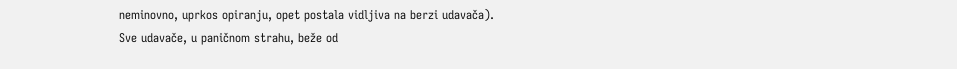neminovno, uprkos opiranju, opet postala vidljiva na berzi udavača).
Sve udavače, u paničnom strahu, beže od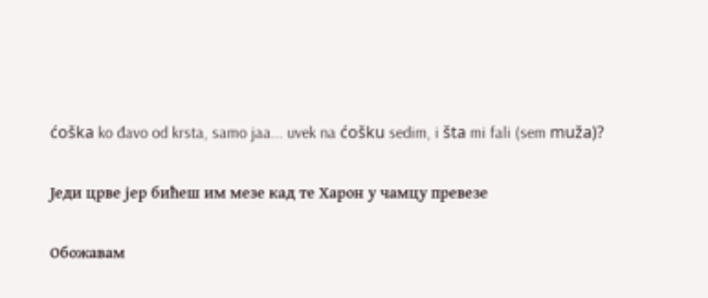ćoška ko đavo od krsta, samo jaa... uvek na ćošku sedim, i šta mi fali (sem muža)?

Једи црве јер бићеш им мезе кад те Харон у чамцу превезе

Обожавам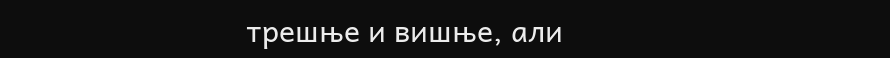трешње и вишње, али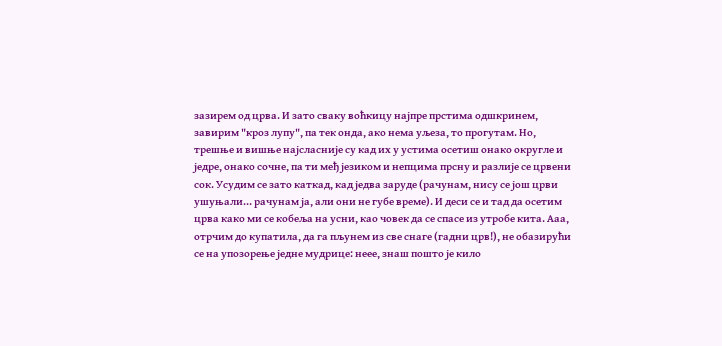зазирем од црва. И зато сваку воћкицу најпре прстима одшкринем, завирим "кроз лупу", па тек онда, ако нема уљеза, то прогутам. Но, трешње и вишње најсласније су кад их у устима осетиш онако округле и једре, онако сочне, па ти међ језиком и непцима прсну и разлије се црвени сок. Усудим се зато каткад, кад једва заруде (рачунам, нису се још црви ушуњали... рачунам ја, али они не губе време). И деси се и тад да осетим црва како ми се кобеља на усни, као човек да се спасе из утробе кита. Ааа, отрчим до купатила, да га пљунем из све снаге (гадни црв!), не обазирући се на упозорење једне мудрице: неее, знаш пошто је кило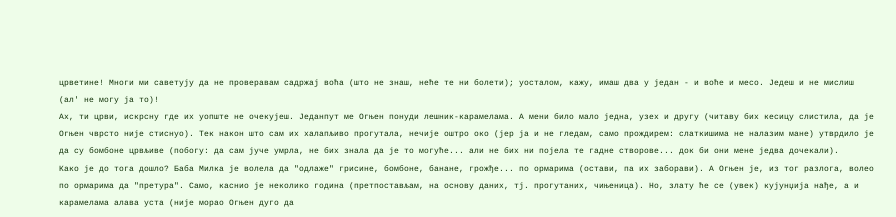црветине! Многи ми саветују да не проверавам садржај воћа (што не знаш, неће те ни болети); уосталом, кажу, имаш два у један - и воће и месо. Једеш и не мислиш (ал' не могу ја то)!
Ах, ти црви, искрсну где их уопште не очекујеш. Једанпут ме Огњен понуди лешник-карамелама. А мени било мало једна, узех и другу (читаву бих кесицу слистила, да је Огњен чврсто није стиснуо). Тек након што сам их халапљиво прогутала, нечије оштро око (јер ја и не гледам, само прождирем: слаткишима не налазим мане) утврдило је да су бомбоне црвљиве (побогу: да сам јуче умрла, не бих знала да је то могуће... али не бих ни појела те гадне створове... док би они мене једва дочекали).
Како је до тога дошло? Баба Милка је волела да "одлаже" грисине, бомбоне, банане, грожђе... по ормарима (остави, па их заборави). А Огњен је, из тог разлога, волео по ормарима да "претура". Само, каснио је неколико година (претпостављам, на основу даних, тј. прогутаних, чињеница). Но, злату ће се (увек) кујунџија нађе, а и карамелама алава уста (није морао Огњен дуго да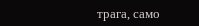трага, само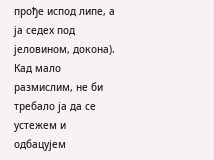прође испод липе, а ја седех под јеловином, докона).
Кад мало размислим, не би требало ја да се устежем и одбацујем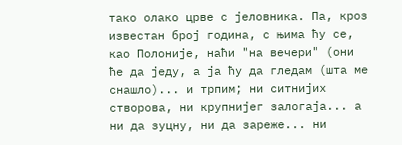тако олако црве с јеловника. Па, кроз известан број година, с њима ћу се, као Полоније, наћи "на вечери" (они ће да једу, а ја ћу да гледам (шта ме снашло)... и трпим; ни ситнијих створова, ни крупнијег залогаја... а ни да зуцну, ни да зареже... ни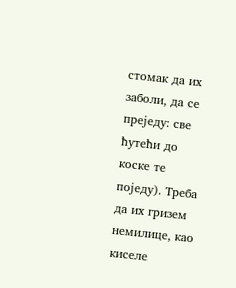стомак да их заболи, да се преједу: све ћутећи до коске те поједу). Треба да их гризем немилице, као киселе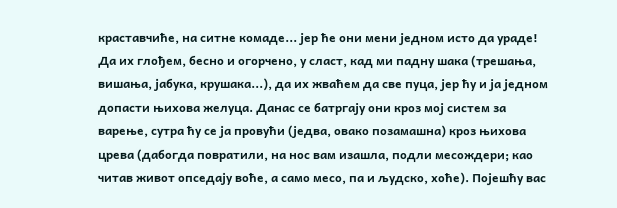краставчиће, на ситне комаде... јер ће они мени једном исто да ураде! Да их глођем, бесно и огорчено, у сласт, кад ми падну шака (трешања, вишања, јабука, крушака...), да их жваћем да све пуца, јер ћу и ја једном допасти њихова желуца. Данас се батргају они кроз мој систем за варење, сутра ћу се ја провући (једва, овако позамашна) кроз њихова црева (дабогда повратили, на нос вам изашла, подли месождери; као читав живот опседају воће, а само месо, па и људско, хоће). Појешћу вас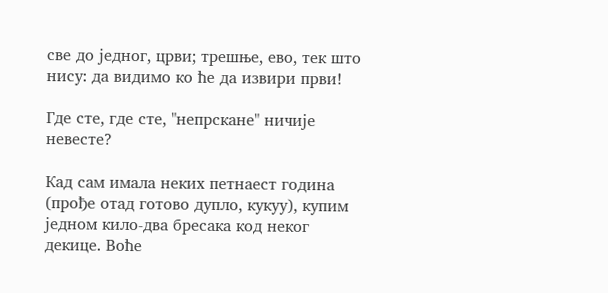све до једног, црви; трешње, ево, тек што нису: да видимо ко ће да извири први!

Где сте, где сте, "непрскане" ничије невесте?

Кад сам имала неких петнаест година (прође отад готово дупло, кукуу), купим једном кило-два бресака код неког декице. Воће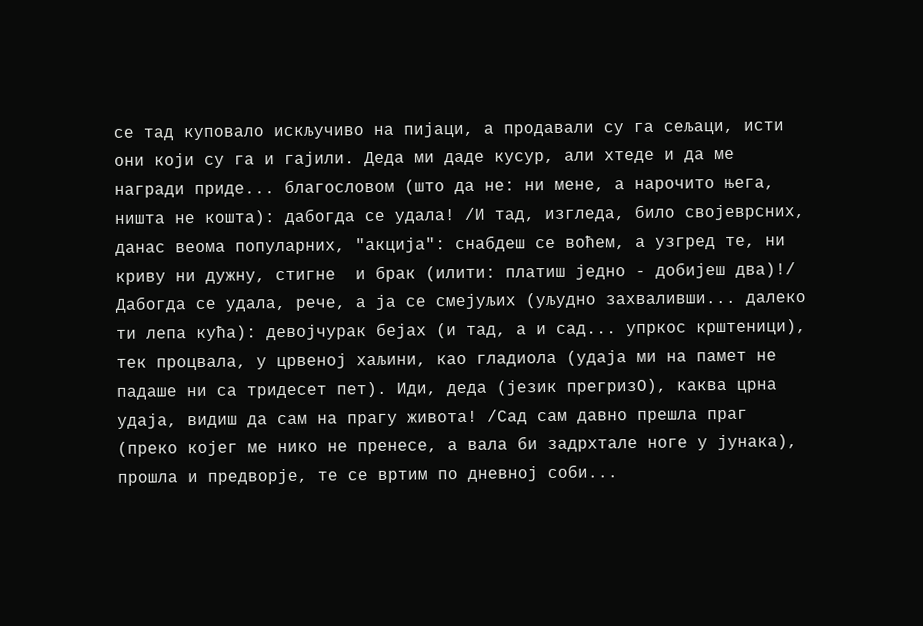се тад куповало искључиво на пијаци, а продавали су га сељаци, исти они који су га и гајили. Деда ми даде кусур, али хтеде и да ме награди приде... благословом (што да не: ни мене, а нарочито њега, ништа не кошта): дабогда се удала! /И тад, изгледа, било својеврсних, данас веома популарних, "акција": снабдеш се воћем, а узгред те, ни криву ни дужну, стигне  и брак (илити: платиш једно - добијеш два)!/ Дабогда се удала, рече, а ја се смејуљих (уљудно захваливши... далеко ти лепа кућа): девојчурак бејах (и тад, а и сад... упркос крштеници), тек процвала, у црвеној хаљини, као гладиола (удаја ми на памет не падаше ни са тридесет пет). Иди, деда (језик прегризО), каква црна удаја, видиш да сам на прагу живота! /Сад сам давно прешла праг (преко којег ме нико не пренесе, а вала би задрхтале ноге у јунака), прошла и предворје, те се вртим по дневној соби...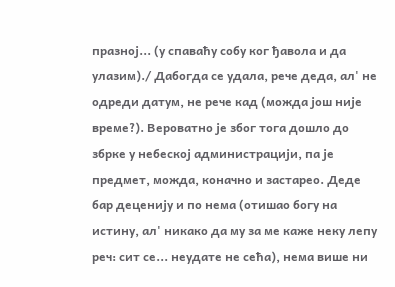празној... (у спаваћу собу ког ђавола и да улазим)./ Дабогда се удала, рече деда, ал' не одреди датум, не рече кад (можда још није време?). Вероватно је због тога дошло до збрке у небеској администрацији, па је предмет, можда, коначно и застарео. Деде бар деценију и по нема (отишао богу на истину, ал' никако да му за ме каже неку лепу реч: сит се... неудате не сећа), нема више ни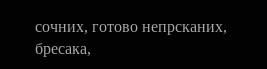сочних, готово непрсканих, бресака,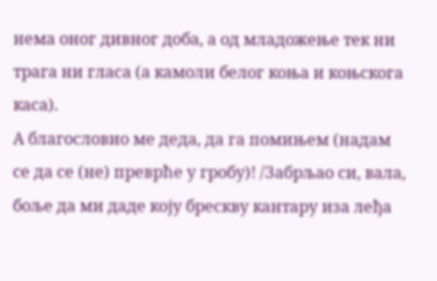нема оног дивног доба, а од младожење тек ни трага ни гласа (а камоли белог коња и коњскога каса).
А благословио ме деда, да га помињем (надам се да се (не) преврће у гробу)! /Забрљао си, вала, боље да ми даде коју брескву кантару иза леђа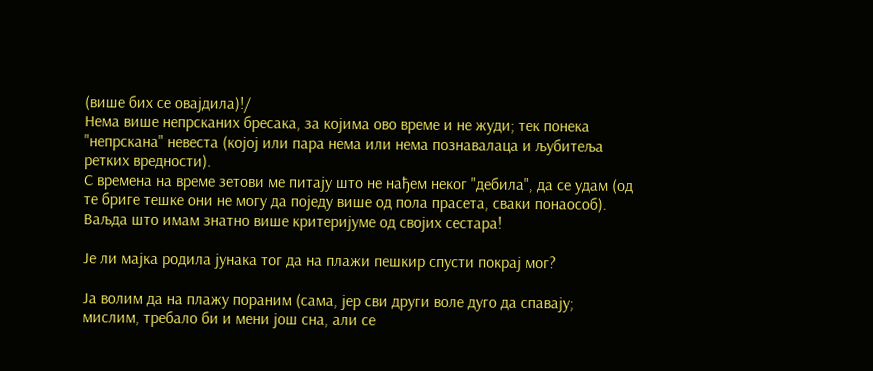(више бих се овајдила)!/
Нема више непрсканих бресака, за којима ово време и не жуди; тек понека "непрскана" невеста (којој или пара нема или нема познавалаца и љубитеља ретких вредности).
С времена на време зетови ме питају што не нађем неког "дебила", да се удам (од те бриге тешке они не могу да поједу више од пола прасета, сваки понаособ). Ваљда што имам знатно више критеријуме од својих сестара!

Је ли мајка родила јунака тог да на плажи пешкир спусти покрај мог?

Ја волим да на плажу пораним (сама, јер сви други воле дуго да спавају; мислим, требало би и мени још сна, али се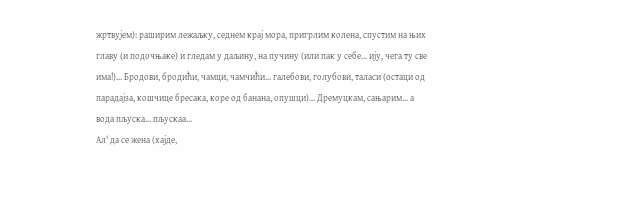жртвујем): раширим лежаљку, седнем крај мора, пригрлим колена, спустим на њих главу (и подочњаке) и гледам у даљину, на пучину (или пак у себе... ију, чега ту све има!)... Бродови, бродићи, чамци, чамчићи... галебови, голубови, таласи (остаци од парадајза, кошчице бресака, коре од банана, опушци)... Дремуцкам, сањарим... а вода пљуска... пљускаа...
Ал' да се жена (хајде,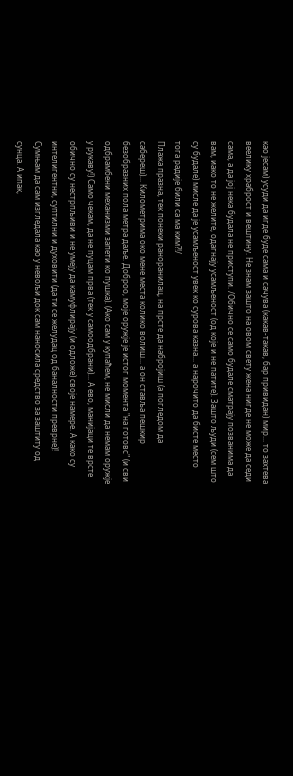као јесам) усуди да игде буде сама и сачува (какав-такав, бар привидан) мир... то захтева веелику храброст и вештину. Не знам зашто на овом свету жена нигде не може да седи сама, а да јој нека будала не приступи. /Обично се само будале сматрају позванима да вам, иако то не желите, одагнају усамљеност (од које и не патите). Зашто људи (сем што су будале) мисле да је усамљеност увек ко сурова казна... а нарочито да бисте место тога радије били са ма ким?!/
Плажа празна, тек понеки раноранилац, на прсте да набројиш (а погледом да сабереш)... Километрима око мене места колико волиш... а он ставља пешкир безобразних пола метра даље. Доброо, моје оружје је истог момента "на готовс" (и сви одбрамбени механизми запети ко пушка). (Ако сам у купаћем, не мисли да немам оружје у рукаву!) Само чекам, да не пуцам прва (тек у самоодбрани)... А ево, манијаци те врсте обично су нестрпљиви и не умеју да камуфлирају (и одложе) своје намере. А како су интелигентни, суптилни и духовити (да ти се желудац од баналности преврне)! Сумњам да сам изгледала као у невољи док сам наносила средство за заштиту од сунца. А ипак,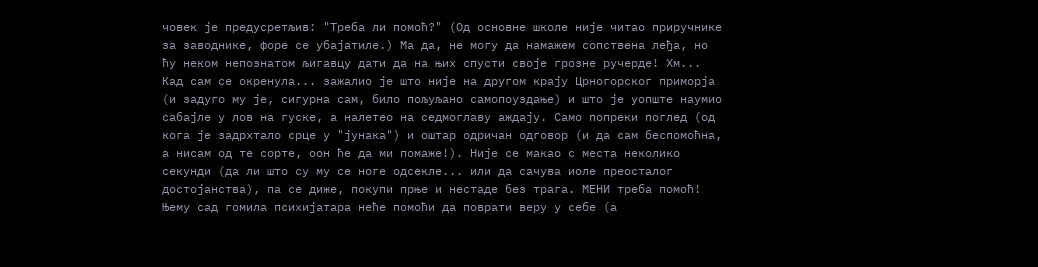човек је предусретљив: "Треба ли помоћ?" (Од основне школе није читао приручнике за заводнике, форе се убајатиле.) Ма да, не могу да намажем сопствена леђа, но ћу неком непознатом љигавцу дати да на њих спусти своје грозне ручерде! Хм...
Кад сам се окренула... зажалио је што није на другом крају Црногорског приморја (и задуго му је, сигурна сам, било пољуљано самопоуздање) и што је уопште наумио сабајле у лов на гуске, а налетео на седмоглаву аждају. Само попреки поглед (од кога је задрхтало срце у "јунака") и оштар одричан одговор (и да сам беспомоћна, а нисам од те сорте, оон ће да ми помаже!). Није се макао с места неколико секунди (да ли што су му се ноге одсекле... или да сачува иоле преосталог достојанства), па се диже, покупи прње и нестаде без трага. МЕНИ треба помоћ! Њему сад гомила психијатара неће помоћи да поврати веру у себе (а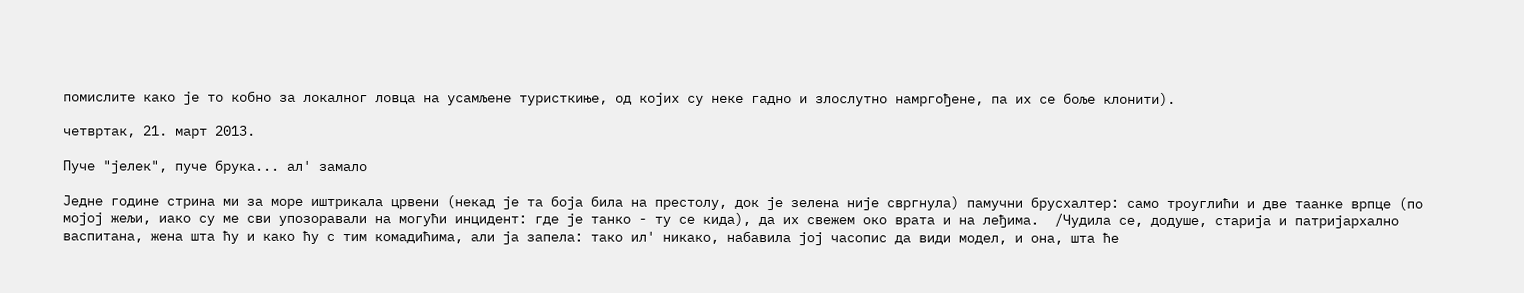помислите како је то кобно за локалног ловца на усамљене туристкиње, од којих су неке гадно и злослутно намргођене, па их се боље клонити).

четвртак, 21. март 2013.

Пуче "јелек", пуче брука... ал' замало

Једне године стрина ми за море иштрикала црвени (некад је та боја била на престолу, док је зелена није свргнула) памучни брусхалтер: само троуглићи и две таанке врпце (по мојој жељи, иако су ме сви упозоравали на могући инцидент: где је танко - ту се кида), да их свежем око врата и на леђима.  /Чудила се, додуше, старија и патријархално васпитана, жена шта ћу и како ћу с тим комадићима, али ја запела: тако ил' никако, набавила јој часопис да види модел, и она, шта ће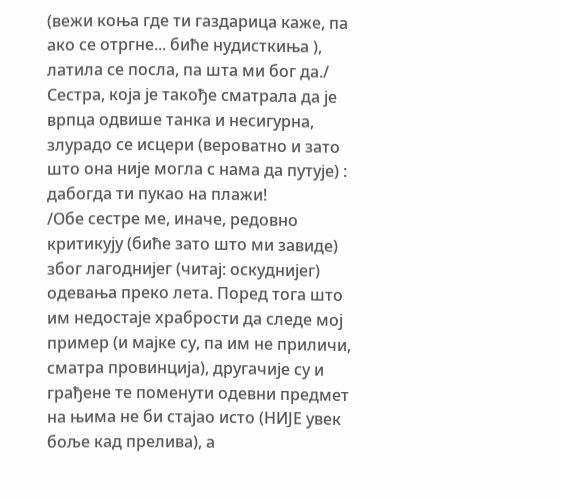(вежи коња где ти газдарица каже, па ако се отргне... биће нудисткиња ), латила се посла, па шта ми бог да./
Сестра, која је такође сматрала да је врпца одвише танка и несигурна, злурадо се исцери (вероватно и зато што она није могла с нама да путује) : дабогда ти пукао на плажи!
/Обе сестре ме, иначе, редовно критикују (биће зато што ми завиде) због лагоднијег (читај: оскуднијег) одевања преко лета. Поред тога што им недостаје храбрости да следе мој пример (и мајке су, па им не приличи, сматра провинција), другачије су и грађене те поменути одевни предмет на њима не би стајао исто (НИЈЕ увек боље кад прелива), а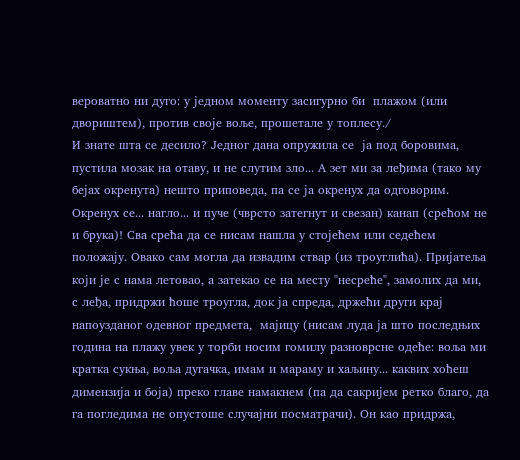вероватно ни дуго: у једном моменту засигурно би  плажом (или двориштем), против своје воље, прошетале у топлесу./
И знате шта се десило? Једног дана опружила се  ја под боровима, пустила мозак на отаву, и не слутим зло... А зет ми за леђима (тако му бејах окренута) нешто приповеда, па се ја окренух да одговорим. Окренух се... нагло... и пуче (чврсто затегнут и свезан) канап (срећом не и брука)! Сва срећа да се нисам нашла у стојећем или седећем положају. Овако сам могла да извадим ствар (из троуглића). Пријатеља који је с нама летовао, а затекао се на месту "несреће", замолих да ми, с леђа, придржи ћоше троугла, док ја спреда, држећи други крај напоузданог одевног предмета,  мајицу (нисам луда ја што последњих година на плажу увек у торби носим гомилу разноврсне одеће: воља ми кратка сукња, воља дугачка, имам и мараму и хаљину... каквих хоћеш димензија и боја) преко главе намакнем (па да сакријем ретко благо, да га погледима не опустоше случајни посматрачи). Он као придржа,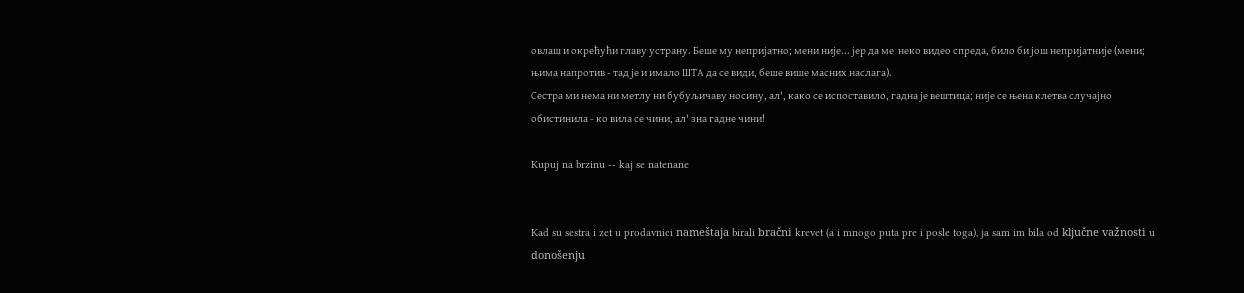овлаш и окрећући главу устрану. Беше му непријатно; мени није... јер да ме  неко видео спреда, било би још непријатније (мени; њима напротив - тад је и имало ШТА да се види, беше више масних наслага).
Сестра ми нема ни метлу ни бубуљичаву носину, ал', како се испоставило, гадна је вештица; није се њена клетва случајно обистинила - ко вила се чини, ал' зна гадне чини!

Kupuj na brzinu -- kaj se natenane


Kad su sestra i zet u prodavnici nameštaja birali bračni krevet (a i mnogo puta pre i posle toga), ja sam im bila od ključne važnosti u donošenju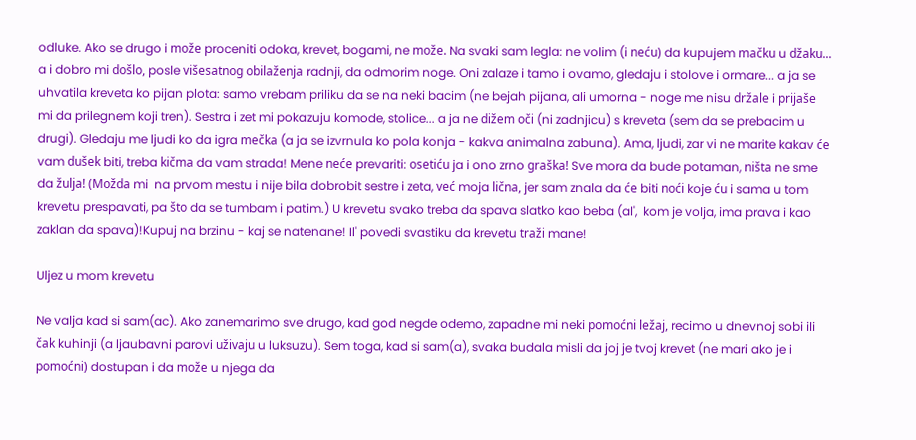odluke. Ako se drugo i može proceniti odoka, krevet, bogami, ne može. Na svaki sam legla: ne volim (i neću) da kupujem mačku u džaku... a i dobro mi došlo, posle višesatnog obilaženja radnji, da odmorim noge. Oni zalaze i tamo i ovamo, gledaju i stolove i ormare... a ja se uhvatila kreveta ko pijan plota: samo vrebam priliku da se na neki bacim (ne bejah pijana, ali umorna - noge me nisu držale i prijaše mi da prilegnem koji tren). Sestra i zet mi pokazuju komode, stolice... a ja ne dižem oči (ni zadnjicu) s kreveta (sem da se prebacim u drugi). Gledaju me ljudi ko da igra mečka (a ja se izvrnula ko pola konja - kakva animalna zabuna). Ama, ljudi, zar vi ne marite kakav će vam dušek biti, treba kičma da vam strada! Mene neće prevariti: osetiću ja i ono zrno graška! Sve mora da bude potaman, ništa ne sme da žulja! (Možda mi  na prvom mestu i nije bila dobrobit sestre i zeta, već moja lična, jer sam znala da će biti noći koje ću i sama u tom krevetu prespavati, pa što da se tumbam i patim.) U krevetu svako treba da spava slatko kao beba (al',  kom je volja, ima prava i kao zaklan da spava)!Kupuj na brzinu - kaj se natenane! Il' povedi svastiku da krevetu traži mane!

Uljez u mom krevetu

Ne valja kad si sam(ac). Ako zanemarimo sve drugo, kad god negde odemo, zapadne mi neki pomoćni ležaj, recimo u dnevnoj sobi ili čak kuhinji (a ljaubavni parovi uživaju u luksuzu). Sem toga, kad si sam(a), svaka budala misli da joj je tvoj krevet (ne mari ako je i pomoćni) dostupan i da može u njega da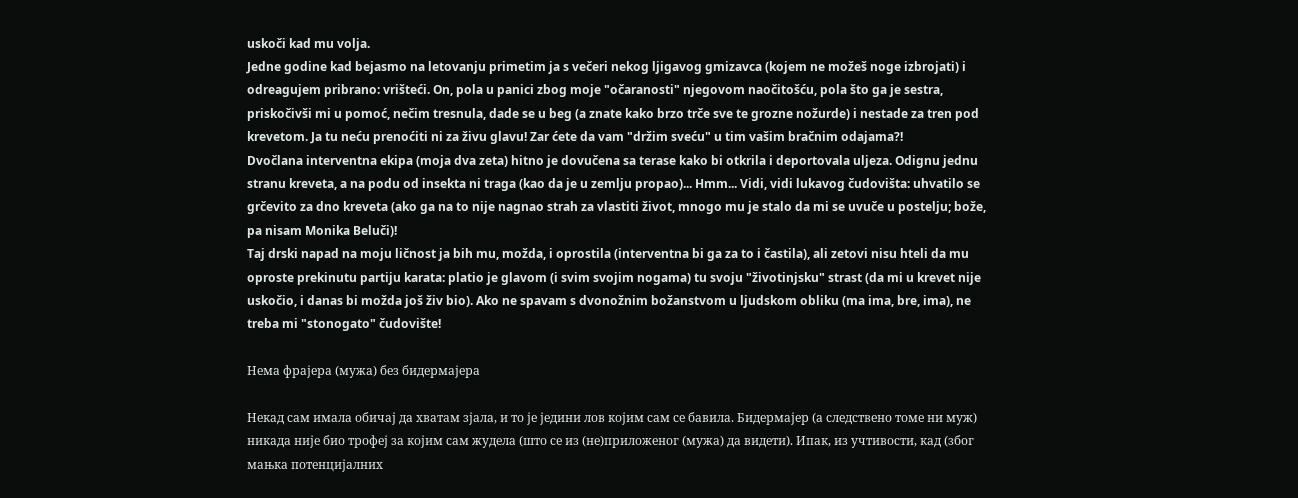uskoči kad mu volja.
Jedne godine kad bejasmo na letovanju primetim ja s večeri nekog ljigavog gmizavca (kojem ne možeš noge izbrojati) i odreagujem pribrano: vrišteći. On, pola u panici zbog moje "očaranosti" njegovom naočitošću, pola što ga je sestra, priskočivši mi u pomoć, nečim tresnula, dade se u beg (a znate kako brzo trče sve te grozne nožurde) i nestade za tren pod krevetom. Ja tu neću prenoćiti ni za živu glavu! Zar ćete da vam "držim sveću" u tim vašim bračnim odajama?!
Dvočlana interventna ekipa (moja dva zeta) hitno je dovučena sa terase kako bi otkrila i deportovala uljeza. Odignu jednu stranu kreveta, a na podu od insekta ni traga (kao da je u zemlju propao)... Hmm... Vidi, vidi lukavog čudovišta: uhvatilo se grčevito za dno kreveta (ako ga na to nije nagnao strah za vlastiti život, mnogo mu je stalo da mi se uvuče u postelju; bože, pa nisam Monika Beluči)!
Taj drski napad na moju ličnost ja bih mu, možda, i oprostila (interventna bi ga za to i častila), ali zetovi nisu hteli da mu oproste prekinutu partiju karata: platio je glavom (i svim svojim nogama) tu svoju "životinjsku" strast (da mi u krevet nije uskočio, i danas bi možda još živ bio). Ako ne spavam s dvonožnim božanstvom u ljudskom obliku (ma ima, bre, ima), ne treba mi "stonogato" čudovište!

Нема фрајера (мужа) без бидермајера

Некад сам имала обичај да хватам зјала, и то је једини лов којим сам се бавила. Бидермајер (а следствено томе ни муж) никада није био трофеј за којим сам жудела (што се из (не)приложеног (мужа) да видети). Ипак, из учтивости, кад (због мањка потенцијалних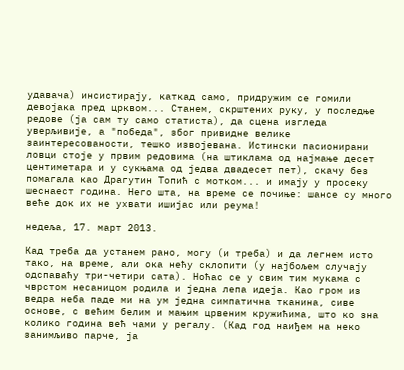удавача) инсистирају, каткад само, придружим се гомили девојака пред црквом... Станем, скрштених руку, у последње редове (ја сам ту само статиста), да сцена изгледа уверљивије, а "победа", због привидне велике заинтересованости, тешко извојевана. Истински пасионирани ловци стоје у првим редовима (на штиклама од најмање десет центиметара и у сукњама од једва двадесет пет), скачу без помагала као Драгутин Топић с мотком... и имају у просеку шеснаест година. Него шта, на време се почиње: шансе су много веће док их не ухвати ишијас или реума!

недеља, 17. март 2013.

Кад треба да устанем рано, могу (и треба) и да легнем исто тако, на време, али ока нећу склопити (у најбољем случају одспаваћу три-четири сата). Ноћас се у свим тим мукама с чврстом несаницом родила и једна лепа идеја. Као гром из ведра неба паде ми на ум једна симпатична тканина, сиве основе, с већим белим и мањим црвеним кружићима, што ко зна колико година већ чами у регалу. (Кад год наиђем на неко занимљиво парче, ја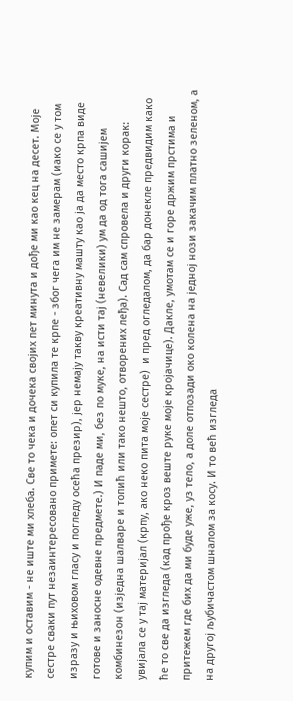купим и оставим - не иште ми хлеба. Све то чека и дочека својих пет минута и дође ми као кец на десет. Моје сестре сваки пут незаинтересовано примете: опет си купила те крпе - због чега им не замерам (иако се у том изразу и њиховом гласу и погледу осећа презир), јер немају такву креативну машту као ја да место крпа виде готове и заносне одевне предмете.) И паде ми, без по муке, на исти тај (невелики) ум да од тога сашијем комбинезон (изједна шалваре и топић или тако нешто, отворених леђа). Сад сам спровела и други корак: увијала се у тај материјал (крпу, ако неко пита моје сестре)  и пред огледалом, да бар донекле предвидим како ће то све да изгледа (кад прође кроз веште руке моје кројачице). Дакле, умотам се и горе држим прстима и притежем где бих да ми буде уже, уз тело, а доле отпозади око колена на једној нози закачим платно зеленом, а на другој љубичастом шналом за косу. И то већ изгледа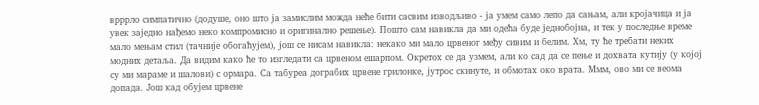врррло симпатично (додуше, оно што ја замислим можда неће бити сасвим изводљиво - ја умем само лепо да сањам, али кројачица и ја увек заједно нађемо неко компромисно и оригинално решење). Пошто сам навикла да ми одећа буде једнобојна, и тек у последње време мало мењам стил (тачније обогаћујем), још се нисам навикла: некако ми мало црвеног међу сивим и белим. Хм, ту ће требати неких модних детаља. Да видим како ће то изгледати са црвеном ешарпом. Окретох се да узмем, али ко сад да се пење и дохвата кутију (у којој су ми мараме и шалови) с ормара. Са табуреа дограбих црвене грилонке, јутрос скинуте, и обмотах око врата. Ммм, ово ми се веома допада. Још кад обујем црвене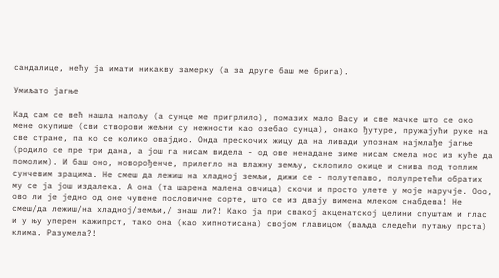сандалице, нећу ја имати никакву замерку (а за друге баш ме брига).

Умиљато јагње

Кад сам се већ нашла напољу (а сунце ме пригрлило), помазих мало Васу и све мачке што се око мене окупише (сви створови жељни су нежности као озебао сунца), онако ђутуре, пружајући руке на све стране, па ко се колико овајдио. Онда прескочих жицу да на ливади упознам најмлађе јагње (родило се пре три дана, а још га нисам видела - од ове ненадане зиме нисам смела нос из куће да помолим). И баш оно, новорођенче, прилегло на влажну земљу, склопило окице и снива под топлим сунчевим зрацима. Не смеш да лежиш на хладној земљи, дижи се - полутепаво, полупретећи обратих му се ја још издалека. А она (та шарена малена овчица) скочи и просто улете у моје наручје. Ооо, ово ли је једно од оне чувене пословичне сорте, што се из двају вимена млеком снабдева! Не смеш/да лежиш/на хладној/земљи,/ знаш ли?! Како ја при свакој акценатској целини спуштам и глас и у њу уперен кажипрст, тако она (као хипнотисана) својом главицом (ваљда следећи путању прста) клима. Разумела?!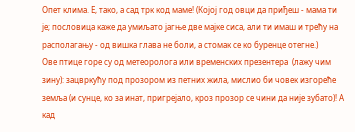Опет клима. Е, тако, а сад трк код маме! (Којој год овци да приђеш - мама ти је; пословица каже да умиљато јагње две мајке сиса, али ти имаш и трећу на располагању - од вишка глава не боли, а стомак се ко буренце отегне.)
Ове птице горе су од метеоролога или временских презентера  (лажу чим зину): зацвркућу под прозором из петних жила, мислио би човек изгореће земља (и сунце, ко за инат, пригрејало, кроз прозор се чини да није зубато)! А кад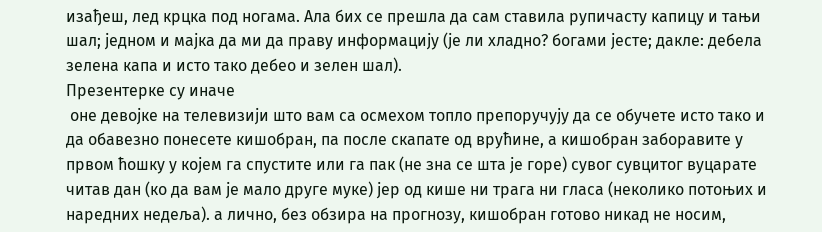изађеш, лед крцка под ногама. Ала бих се прешла да сам ставила рупичасту капицу и тањи шал; једном и мајка да ми да праву информацију (је ли хладно? богами јесте; дакле: дебела зелена капа и исто тако дебео и зелен шал).
Презентерке су иначе
 оне девојке на телевизији што вам са осмехом топло препоручују да се обучете исто тако и да обавезно понесете кишобран, па после скапате од врућине, а кишобран заборавите у првом ћошку у којем га спустите или га пак (не зна се шта је горе) сувог сувцитог вуцарате читав дан (ко да вам је мало друге муке) јер од кише ни трага ни гласа (неколико потоњих и наредних недеља). а лично, без обзира на прогнозу, кишобран готово никад не носим,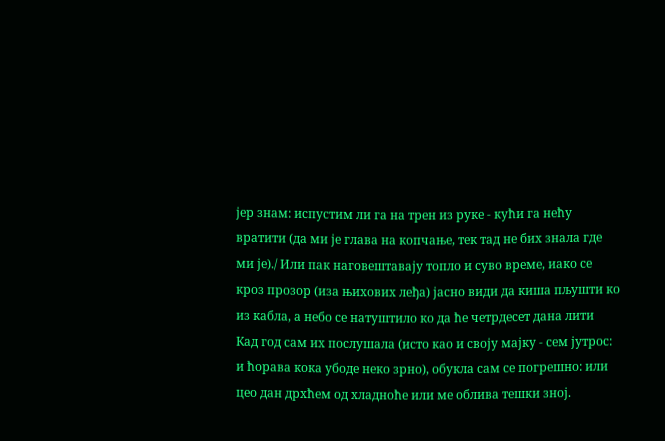јер знам: испустим ли га на трен из руке - кући га нећу вратити (да ми је глава на копчање, тек тад не бих знала где ми је)./ Или пак наговештавају топло и суво време, иако се кроз прозор (иза њихових леђа) јасно види да киша пљушти ко из кабла, а небо се натуштило ко да ће четрдесет дана лити
Кад год сам их послушала (исто као и своју мајку - сем јутрос: и ћорава кока убоде неко зрно), обукла сам се погрешно: или цео дан дрхћем од хладноће или ме облива тешки зној.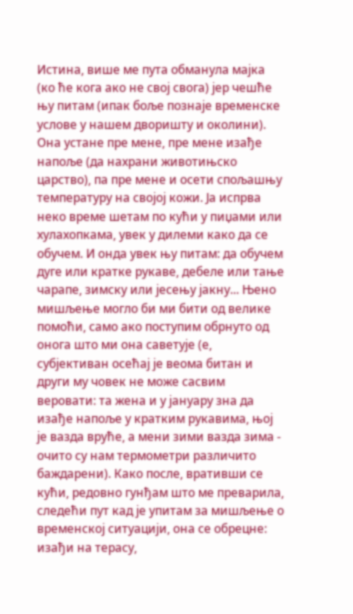Истина, више ме пута обманула мајка (ко ће кога ако не свој свога) јер чешће њу питам (ипак боље познаје временске услове у нашем дворишту и околини). Она устане пре мене, пре мене изађе напоље (да нахрани животињско царство), па пре мене и осети спољашњу температуру на својој кожи. Ја испрва неко време шетам по кући у пиџами или хулахопкама, увек у дилеми како да се обучем. И онда увек њу питам: да обучем дуге или кратке рукаве, дебеле или тање чарапе, зимску или јесењу јакну... Њено мишљење могло би ми бити од велике помоћи, само ако поступим обрнуто од онога што ми она саветује (е, субјективан осећај је веома битан и други му човек не може сасвим веровати: та жена и у јануару зна да изађе напоље у кратким рукавима, њој је вазда вруће, а мени зими вазда зима - очито су нам термометри различито баждарени). Како после, вративши се кући, редовно гунђам што ме преварила, следећи пут кад је упитам за мишљење о временској ситуацији, она се обрецне: изађи на терасу,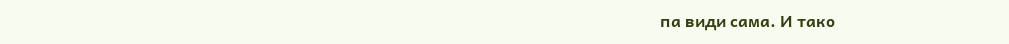па види сама. И тако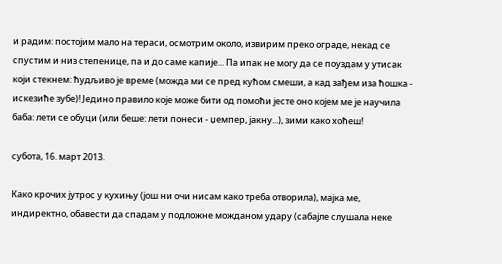и радим: постојим мало на тераси, осмотрим около, извирим преко ограде, некад се спустим и низ степенице, па и до саме капије... Па ипак не могу да се поуздам у утисак који стекнем: ћудљиво је време (можда ми се пред кућом смеши, а кад зађем иза ћошка - искезиће зубе)! Једино правило које може бити од помоћи јесте оно којем ме је научила баба: лети се обуци (или беше: лети понеси - џемпер, јакну...), зими како хоћеш!

субота, 16. март 2013.

Како крочих јутрос у кухињу (још ни очи нисам како треба отворила), мајка ме, индиректно, обавести да спадам у подложне можданом удару (сабајле слушала неке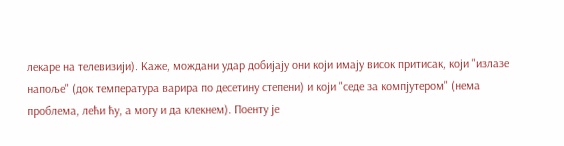лекаре на телевизији). Каже, мождани удар добијају они који имају висок притисак, који "излазе напоље" (док температура варира по десетину степени) и који "седе за компјутером" (нема проблема, лећи ћу, а могу и да клекнем). Поенту је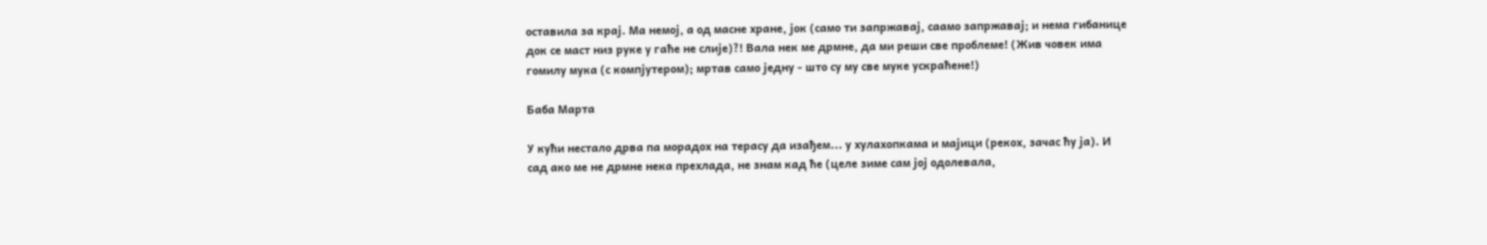оставила за крај. Ма немој, а од масне хране, јок (само ти запржавај, саамо запржавај; и нема гибанице док се маст низ руке у гаће не слије)?! Вала нек ме дрмне, да ми реши све проблеме! (Жив човек има гомилу мука (с компјутером); мртав само једну - што су му све муке ускраћене!)

Баба Марта

У кући нестало дрва па морадох на терасу да изађем... у хулахопкама и мајици (рекох, зачас ћу ја). И сад ако ме не дрмне нека прехлада, не знам кад ће (целе зиме сам јој одолевала,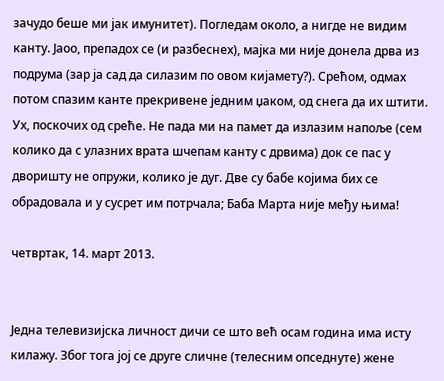зачудо беше ми јак имунитет). Погледам около, а нигде не видим канту. Јаоо, препадох се (и разбеснeх), мајка ми није донела дрва из подрума (зар ја сад да силазим по овом кијамету?). Срећом, одмах потом спазим канте прекривене једним џаком, од снега да их штити. Ух, поскочих од среће. Не пада ми на памет да излазим напоље (сем колико да с улазних врата шчепам канту с дрвима) док се пас у дворишту не опружи, колико је дуг. Две су бабе којима бих се обрадовала и у сусрет им потрчала; Баба Марта није међу њима!

четвртак, 14. март 2013.


Једна телевизијска личност дичи се што већ осам година има исту килажу. Због тога јој се друге сличне (телесним опседнуте) жене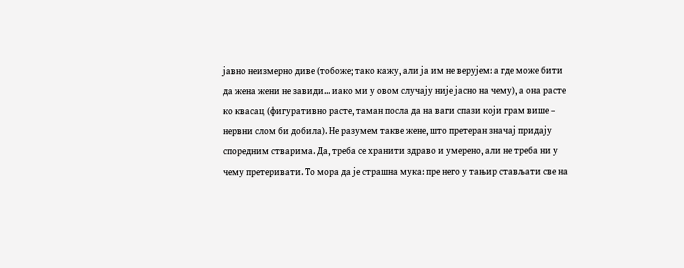јавно неизмерно диве (тобоже; тако кажу, али ја им не верујем: а где може бити да жена жени не завиди... иако ми у овом случају није јасно на чему), а она расте ко квасац (фигуративно расте, таман посла да на ваги спази који грам више – нервни слом би добила). Не разумем такве жене, што претеран значај придају споредним стварима. Да, треба се хранити здраво и умерено, али не треба ни у чему претеривати. То мора да је страшна мука: пре него у тањир стављати све на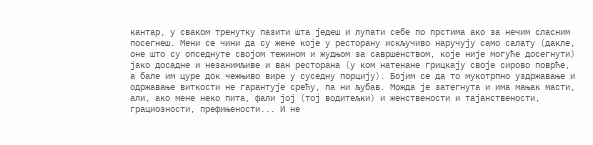кантар, у сваком тренутку пазити шта једеш и лупати себе по прстима ако за нечим сласним посегнеш. Мени се чини да су жене које у ресторану искључиво наручују само салату (дакле, оне што су опседнуте својом тежином и жудњом за савршенством, које није могуће досегнути) јако досадне и незанимљиве и ван ресторана (у ком натенане грицкају своје сирово поврће, а бале им цуре док чежњиво вире у суседну порцију). Бојим се да то мукотрпно уздржавање и одржавање виткости не гарантује срећу, па ни љубав. Можда је затегнута и има мањак масти, али, ако мене неко пита, фали јој (тој водитељки) и женствености и тајанствености, грациозности, префињености... И не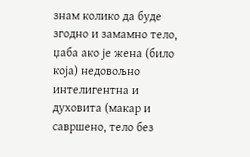знам колико да буде згодно и замамно тело, џаба ако је жена (било која) недовољно интелигентна и духовита (макар и савршено, тело без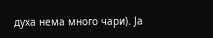духа нема много чари). Ја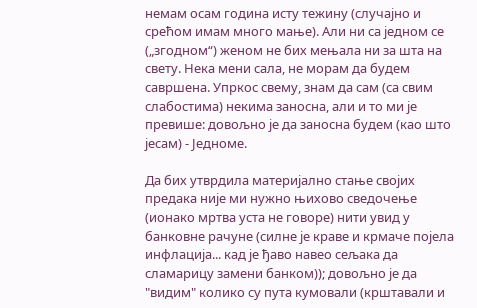немам осам година исту тежину (случајно и срећом имам много мање). Али ни са једном се („згодном“) женом не бих мењала ни за шта на свету. Нека мени сала, не морам да будем савршена. Упркос свему, знам да сам (са свим слабостима) некима заносна, али и то ми је превише: довољно је да заносна будем (као што јесам) - Једноме.

Да бих утврдила материјално стање својих предака није ми нужно њихово сведочење (ионако мртва уста не говоре) нити увид у банковне рачуне (силне је краве и крмаче појела инфлација... кад је ђаво навео сељака да сламарицу замени банком)); довољно је да "видим" колико су пута кумовали (крштавали и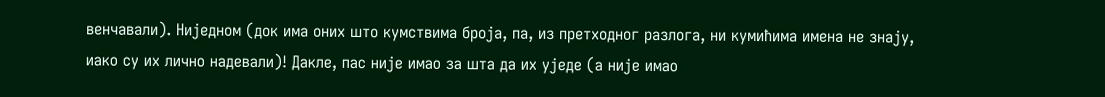венчавали). Ниједном (док има оних што кумствима броја, па, из претходног разлога, ни кумићима имена не знају, иако су их лично надевали)! Дакле, пас није имао за шта да их уједе (а није имао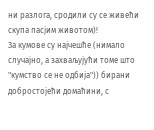ни разлога, сродили су се живећи скупа пасјим животом)!
За кумове су најчешће (нимало случајно, а захваљујући томе што "кумство се не одбија")) бирани добростојећи домаћини, с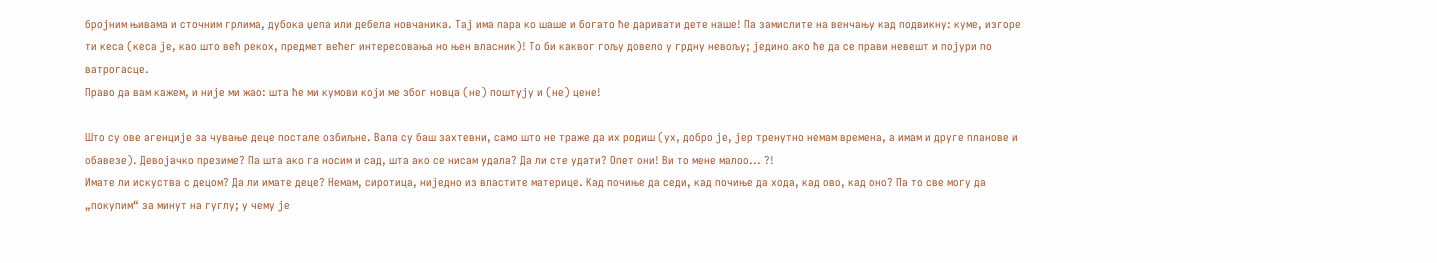бројним њивама и сточним грлима, дубока џепа или дебела новчаника. Тај има пара ко шаше и богато ће даривати дете наше! Па замислите на венчању кад подвикну: куме, изгоре ти кеса (кеса је, као што већ рекох, предмет већег интересовања но њен власник)! То би каквог гољу довело у грдну невољу; једино ако ће да се прави невешт и појури по ватрогасце.
Право да вам кажем, и није ми жао: шта ће ми кумови који ме због новца (не) поштују и (не) цене!

Што су ове агенције за чување деце постале озбиљне. Вала су баш захтевни, само што не траже да их родиш (ух, добро је, јер тренутно немам времена, а имам и друге планове и обавезе). Девојачко презиме? Па шта ако га носим и сад, шта ако се нисам удала? Да ли сте удати? Опет они! Ви то мене малоо... ?!
Имате ли искуства с децом? Да ли имате деце? Немам, сиротица, ниједно из властите материце. Кад почиње да седи, кад почиње да хода, кад ово, кад оно? Па то све могу да „покупим“ за минут на гуглу; у чему је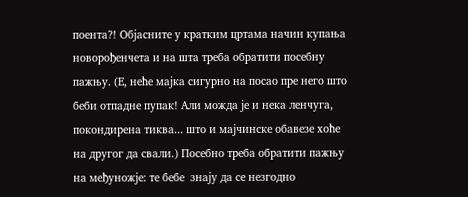поента?! Објасните у кратким цртама начин купања новорођенчета и на шта треба обратити посебну пажњу. (Е, неће мајка сигурно на посао пре него што беби отпадне пупак! Али можда је и нека ленчуга, покондирена тиква... што и мајчинске обавезе хоће на другог да свали.) Посебно треба обратити пажњу на међуножје: те бебе  знају да се незгодно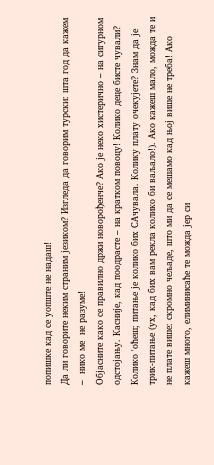попишке кад се уопште не надаш!
Да ли говорите неким страним језиком? Изгледа да говорим турски: шта год да кажем –  нико ме  не разуме!
Објасните како се правилно држи новорођенче? Ако је неко хистерично – на сигурном одстојању. Касније, кад поодрасте – на кратком повоцу! Колико деце бисте чували? Колико 'оћеш; питање је колико бих САчувала. Колику плату очекујете? Знам да је трик-питање (ух, кад бих вам рекла колико би ваљало!). Ако кажеш мало, можда те и не плате више: скромно чељаде, што ми да се мешамо кад њој више не треба! Ако кажеш много, елиминисаће те можда јер си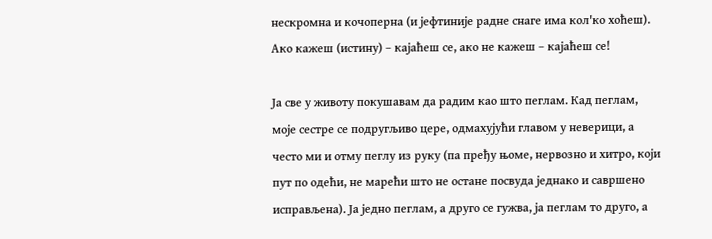нескромна и кочоперна (и јефтиније радне снаге има кол'ко хоћеш). Ако кажеш (истину) – кајаћеш се, ако не кажеш – кајаћеш се!

Ја све у животу покушавам да радим као што пеглам. Кад пеглам, моје сестре се подругљиво цере, одмахујући главом у неверици, а често ми и отму пеглу из руку (па пређу њоме, нервозно и хитро, који пут по одећи, не марећи што не остане посвуда једнако и савршено исправљена). Ја једно пеглам, а друго се гужва, ја пеглам то друго, а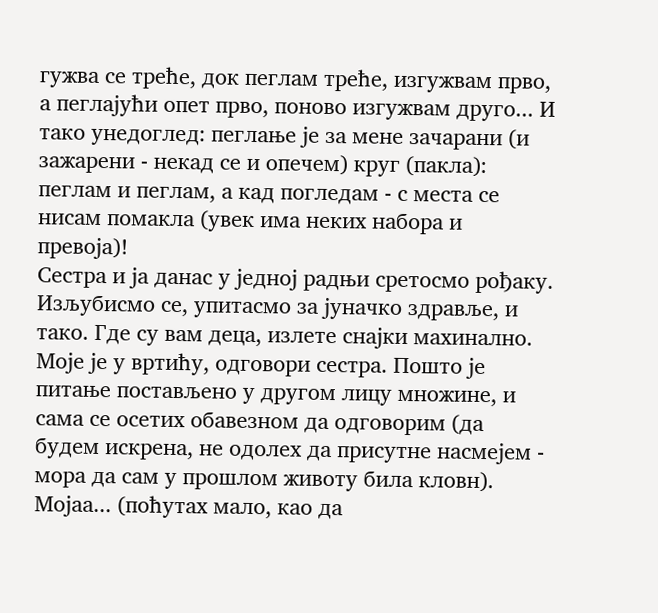гужва се треће, док пеглам треће, изгужвам прво, а пеглајући опет прво, поново изгужвам друго... И тако унедоглед: пеглање је за мене зачарани (и зажарени - некад се и опечем) круг (пакла): пеглам и пеглам, а кад погледам - с места се нисам помакла (увек има неких набора и превоја)!
Сестра и ја данас у једној радњи сретосмо рођаку. Изљубисмо се, упитасмо за јуначко здравље, и тако. Где су вам деца, излете снајки махинално. Моје је у вртићу, одговори сестра. Пошто је питање постављено у другом лицу множине, и сама се осетих обавезном да одговорим (да будем искрена, не одолех да присутне насмејем - мора да сам у прошлом животу била кловн). Мојаа... (поћутах мало, као да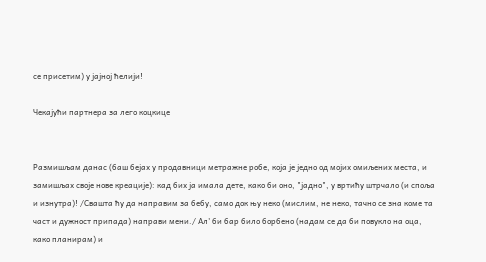се присетим) у јајној ћелији!

Чекајући партнера за лего коцкице


Размишљам данас (баш бејах у продавници метражне робе, која је једно од мојих омиљених места, и замишљах своје нове креације): кад бих ја имала дете, како би оно, "јадно", у вртићу штрчало (и споља и изнутра)! /Свашта ћу да направим за бебу, само док њу неко (мислим, не неко, тачно се зна коме та част и дужност припада) направи мени./ Ал' би бар било борбено (надам се да би повукло на оца, како планирам) и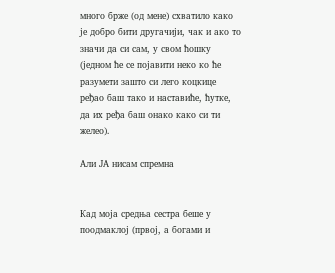много брже (од мене) схватило како је добро бити другачији, чак и ако то значи да си сам, у свом ћошку (једном ће се појавити неко ко ће разумети зашто си лего коцкице ређао баш тако и наставиће, ћутке, да их ређа баш онако како си ти желео).

Али ЈА нисам спремна


Кад моја средња сестра беше у поодмаклој (првој, а богами и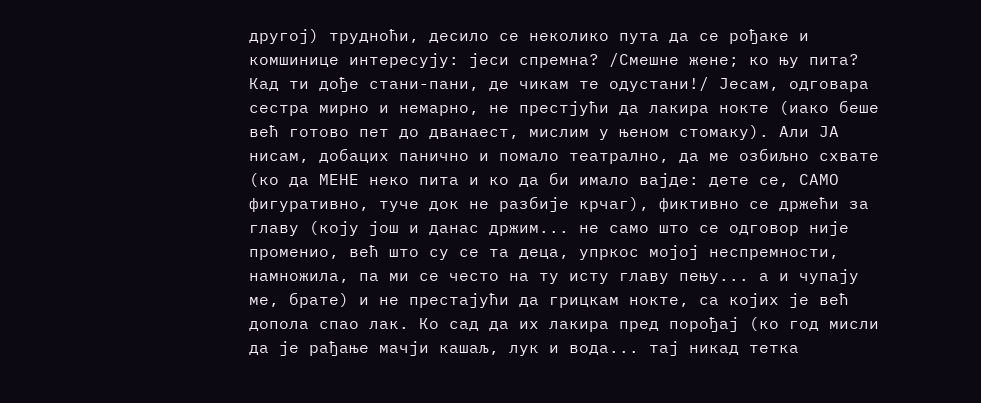другој) трудноћи, десило се неколико пута да се рођаке и комшинице интересују: јеси спремна? /Смешне жене; ко њу пита? Кад ти дође стани-пани, де чикам те одустани!/ Јесам, одговара сестра мирно и немарно, не престјући да лакира нокте (иако беше већ готово пет до дванаест, мислим у њеном стомаку). Али ЈА нисам, добацих панично и помало театрално, да ме озбиљно схвате (ко да МЕНЕ неко пита и ко да би имало вајде: дете се, САМО фигуративно, туче док не разбије крчаг), фиктивно се држећи за главу (коју још и данас држим... не само што се одговор није променио, већ што су се та деца, упркос мојој неспремности, намножила, па ми се често на ту исту главу пењу... а и чупају ме, брате) и не престајући да грицкам нокте, са којих је већ допола спао лак. Ко сад да их лакира пред порођај (ко год мисли да је рађање мачји кашаљ, лук и вода... тај никад тетка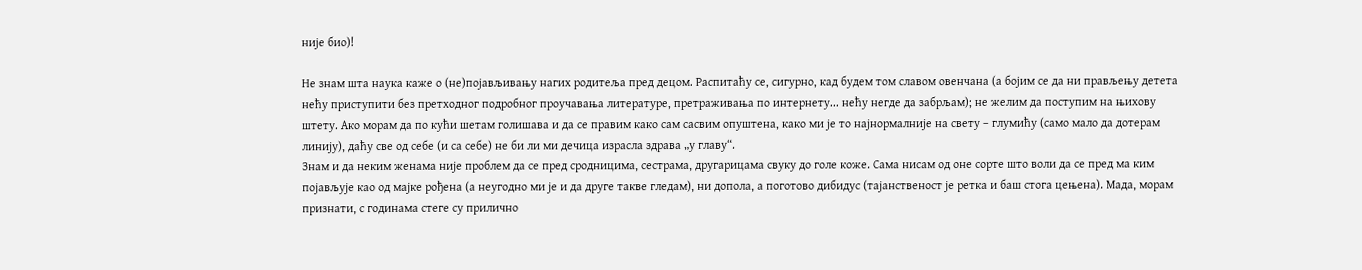није био)!

Не знам шта наука каже о (не)појављивању нагих родитеља пред децом. Распитаћу се, сигурно, кад будем том славом овенчана (а бојим се да ни прављењу детета нећу приступити без претходног подробног проучавања литературе, претраживања по интернету... нећу негде да забрљам); не желим да поступим на њихову штету. Ако морам да по кући шетам голишава и да се правим како сам сасвим опуштена, како ми је то најнормалније на свету – глумићу (само мало да дотерам линију), даћу све од себе (и са себе) не би ли ми дечица израсла здрава „у главу“.
Знам и да неким женама није проблем да се пред сродницима, сестрама, другарицама свуку до голе коже. Сама нисам од оне сорте што воли да се пред ма ким појављује као од мајке рођена (а неугодно ми је и да друге такве гледам), ни допола, а поготово дибидус (тајанственост је ретка и баш стога цењена). Мада, морам признати, с годинама стеге су прилично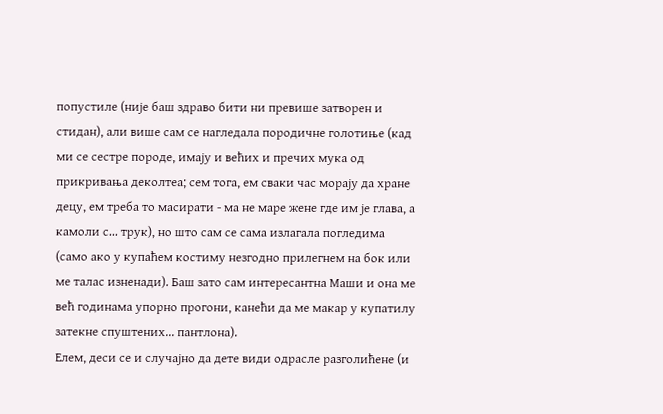попустиле (није баш здраво бити ни превише затворен и стидан), али више сам се нагледала породичне голотиње (кад ми се сестре породе, имају и већих и пречих мука од прикривања деколтеа; сем тога, ем сваки час морају да хране децу, ем треба то масирати - ма не маре жене где им је глава, а камоли с... трук), но што сам се сама излагала погледима (само ако у купаћем костиму незгодно прилегнем на бок или ме талас изненади). Баш зато сам интересантна Маши и она ме већ годинама упорно прогони, канећи да ме макар у купатилу затекне спуштених... пантлона).
Елем, деси се и случајно да дете види одрасле разголићене (и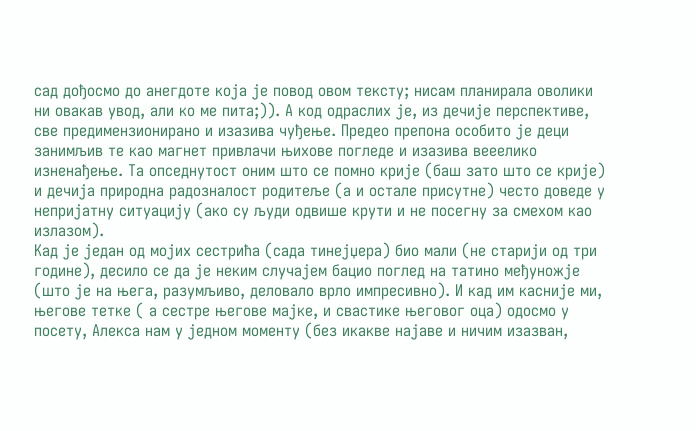сад дођосмо до анегдоте која је повод овом тексту; нисам планирала оволики ни овакав увод, али ко ме пита;)). А код одраслих је, из дечије перспективе, све предимензионирано и изазива чуђење. Предео препона особито је деци занимљив те као магнет привлачи њихове погледе и изазива вееелико изненађење. Та опседнутост оним што се помно крије (баш зато што се крије) и дечија природна радозналост родитеље (а и остале присутне) често доведе у непријатну ситуацију (ако су људи одвише крути и не посегну за смехом као излазом).
Кад је један од мојих сестрића (сада тинејџера) био мали (не старији од три године), десило се да је неким случајем бацио поглед на татино међуножје (што је на њега, разумљиво, деловало врло импресивно). И кад им касније ми, његове тетке ( а сестре његове мајке, и свастике његовог оца) одосмо у посету, Алекса нам у једном моменту (без икакве најаве и ничим изазван,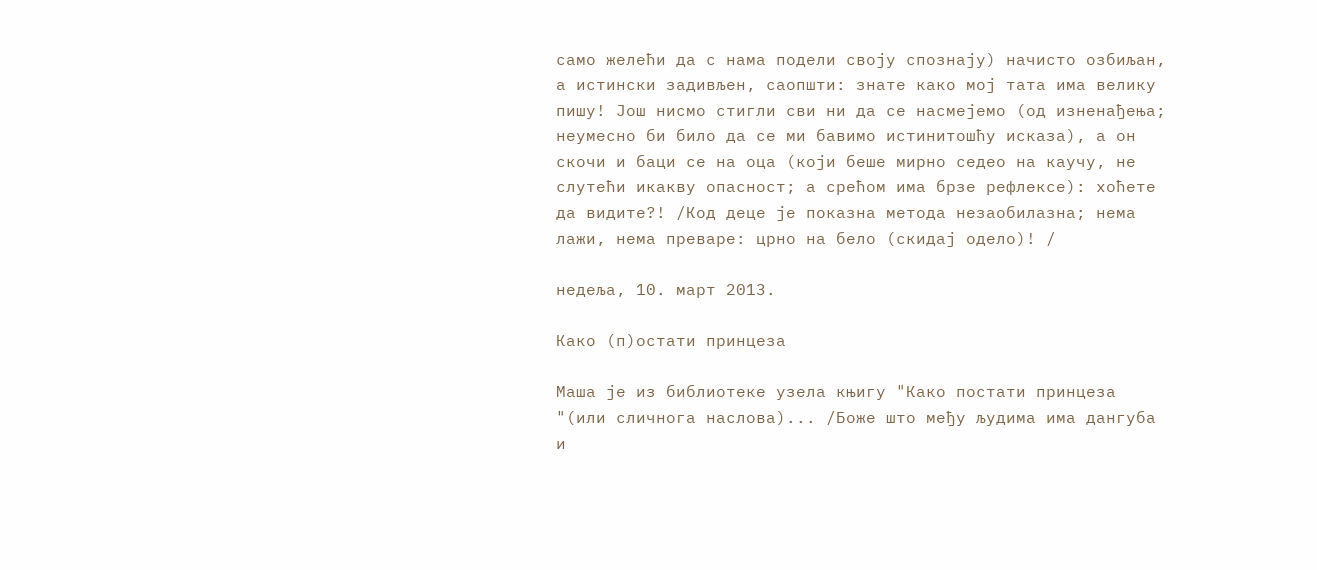само желећи да с нама подели своју спознају) начисто озбиљан, а истински задивљен, саопшти: знате како мој тата има велику пишу! Још нисмо стигли сви ни да се насмејемо (од изненађења; неумесно би било да се ми бавимо истинитошћу исказа), а он скочи и баци се на оца (који беше мирно седео на каучу, не слутећи икакву опасност; а срећом има брзе рефлексе): хоћете да видите?! /Код деце је показна метода незаобилазна; нема лажи, нема преваре: црно на бело (скидај одело)! /

недеља, 10. март 2013.

Како (п)остати принцеза

Маша је из библиотеке узела књигу "Како постати принцеза "(или сличнога наслова)... /Боже што међу људима има дангуба и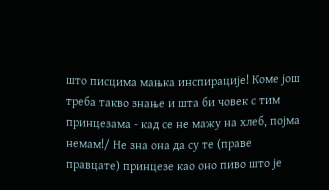што писцима мањка инспирације! Коме још треба такво знање и шта би човек с тим принцезама - кад се не мажу на хлеб, појма немам!/ Не зна она да су те (праве правцате) принцезе као оно пиво што је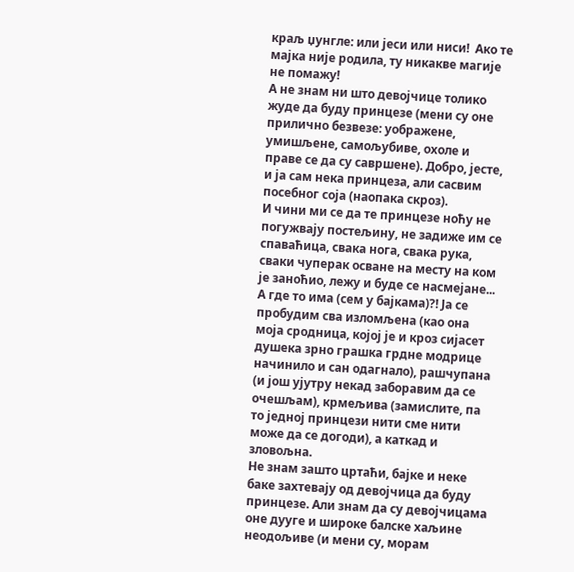краљ џунгле: или јеси или ниси!  Ако те мајка није родила, ту никакве магије не помажу!
А не знам ни што девојчице толико жуде да буду принцезе (мени су оне прилично безвезе: уображене, умишљене, самољубиве, охоле и праве се да су савршене). Добро, јесте, и ја сам нека принцеза, али сасвим посебног соја (наопака скроз).
И чини ми се да те принцезе ноћу не погужвају постељину, не задиже им се спаваћица, свака нога, свака рука, сваки чуперак осване на месту на ком је заноћио, лежу и буде се насмејане... А где то има (сем у бајкама)?! Ја се пробудим сва изломљена (као она моја сродница, којој је и кроз сијасет душека зрно грашка грдне модрице начинило и сан одагнало), рашчупана (и још ујутру некад заборавим да се очешљам), крмељива (замислите, па то једној принцези нити сме нити може да се догоди), а каткад и зловољна.
Не знам зашто цртаћи, бајке и неке баке захтевају од девојчица да буду принцезе. Али знам да су девојчицама оне дууге и широке балске хаљине неодољиве (и мени су, морам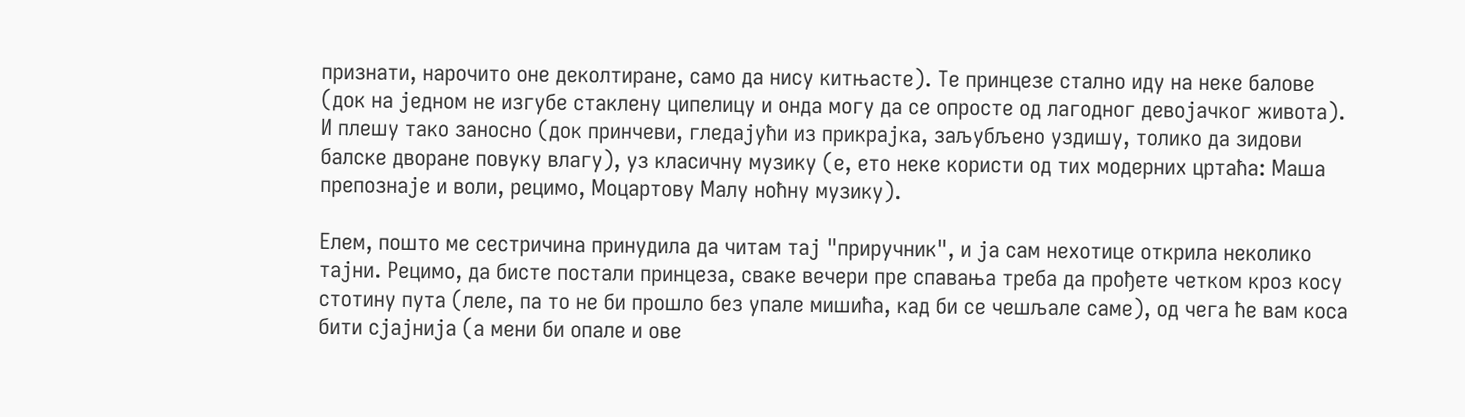признати, нарочито оне деколтиране, само да нису китњасте). Те принцезе стално иду на неке балове (док на једном не изгубе стаклену ципелицу и онда могу да се опросте од лагодног девојачког живота).  И плешу тако заносно (док принчеви, гледајући из прикрајка, заљубљено уздишу, толико да зидови балске дворане повуку влагу), уз класичну музику (е, ето неке користи од тих модерних цртаћа: Маша препознаје и воли, рецимо, Моцартову Малу ноћну музику).

Елем, пошто ме сестричина принудила да читам тај "приручник", и ја сам нехотице открила неколико тајни. Рецимо, да бисте постали принцеза, сваке вечери пре спавања треба да прођете четком кроз косу стотину пута (леле, па то не би прошло без упале мишића, кад би се чешљале саме), од чега ће вам коса бити сјајнија (а мени би опале и ове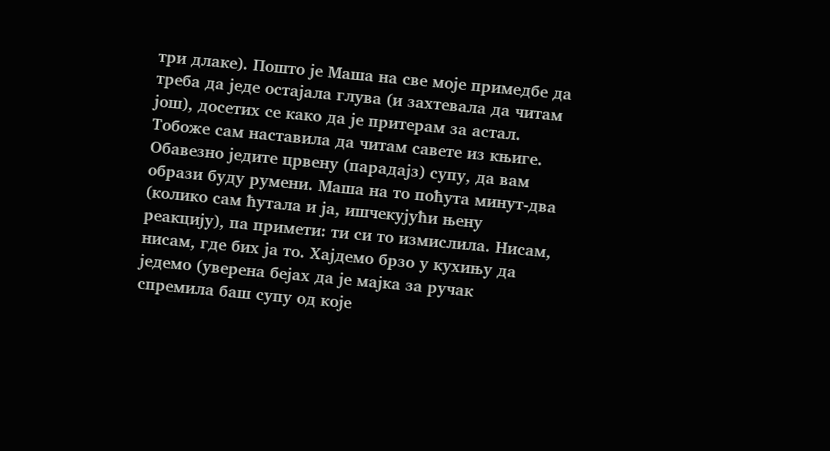три длаке). Пошто је Маша на све моје примедбе да треба да једе остајала глува (и захтевала да читам још), досетих се како да је притерам за астал. Тобоже сам наставила да читам савете из књиге. Обавезно једите црвену (парадајз) супу, да вам образи буду румени. Маша на то поћута минут-два (колико сам ћутала и ја, ишчекујући њену реакцију), па примети: ти си то измислила. Нисам, нисам, где бих ја то. Хајдемо брзо у кухињу да једемо (уверена бејах да је мајка за ручак спремила баш супу од које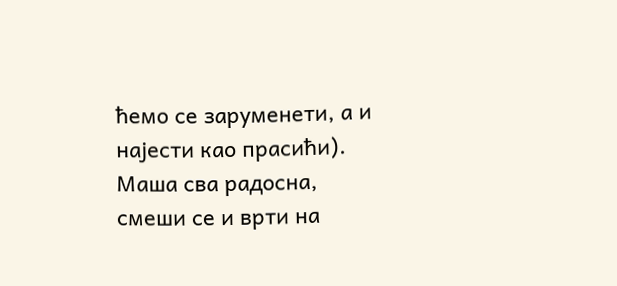ћемо се заруменети, а и најести као прасићи). Маша сва радосна, смеши се и врти на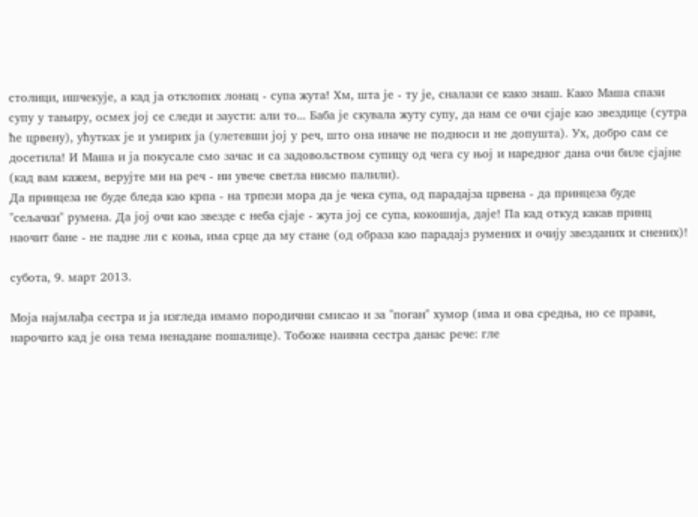столици, ишчекује, а кад ја отклопих лонац - супа жута! Хм, шта је - ту је, сналази се како знаш. Како Маша спази супу у тањиру, осмех јој се следи и заусти: али то... Баба је скувала жуту супу, да нам се очи сјаје као звездице (сутра ће црвену), ућутках је и умирих ја (улетевши јој у реч, што она иначе не подноси и не допушта). Ух, добро сам се досетила! И Маша и ја покусале смо зачас и са задовољством супицу од чега су њој и наредног дана очи биле сјајне (кад вам кажем, верујте ми на реч - ни увече светла нисмо палили).
Да принцеза не буде бледа као крпа - на трпези мора да је чека супа, од парадајза црвена - да принцеза буде "сељачки" румена. Да јој очи као звезде с неба сјаје - жута јој се супа, кокошија, даје! Па кад откуд какав принц наочит бане - не падне ли с коња, има срце да му стане (од образа као парадајз румених и очију звезданих и снених)!

субота, 9. март 2013.

Моја најмлађа сестра и ја изгледа имамо породични смисао и за "поган" хумор (има и ова средња, но се прави, нарочито кад је она тема ненадане пошалице). Тобоже наивна сестра данас рече: гле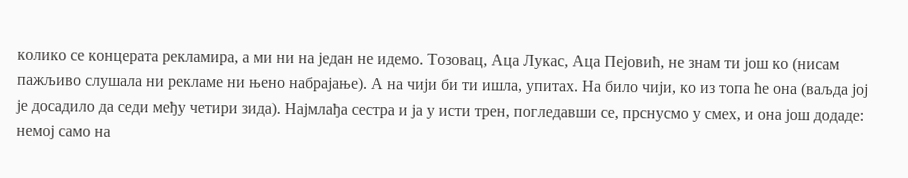колико се концерата рекламира, а ми ни на један не идемо. Тозовац, Аца Лукас, Аца Пејовић, не знам ти још ко (нисам пажљиво слушала ни рекламе ни њено набрајање). А на чији би ти ишла, упитах. На било чији, ко из топа ће она (ваљда јој је досадило да седи међу четири зида). Најмлађа сестра и ја у исти трен, погледавши се, прснусмо у смех, и она још додаде: немој само на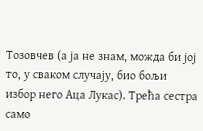Тозовчев (а ја не знам, можда би јој то, у сваком случају, био бољи избор него Аца Лукас). Трећа сестра само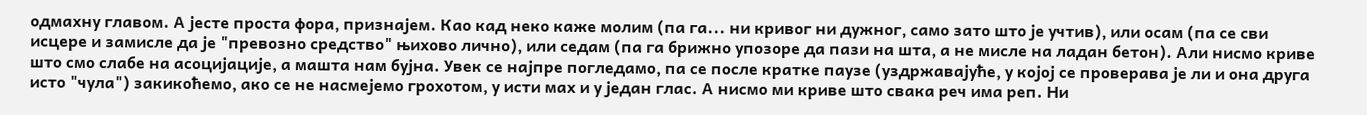одмахну главом. А јесте проста фора, признајем. Као кад неко каже молим (па га... ни кривог ни дужног, само зато што је учтив), или осам (па се сви исцере и замисле да је "превозно средство" њихово лично), или седам (па га брижно упозоре да пази на шта, а не мисле на ладан бетон). Али нисмо криве што смо слабе на асоцијације, а машта нам бујна. Увек се најпре погледамо, па се после кратке паузе (уздржавајуће, у којој се проверава је ли и она друга исто "чула") закикоћемо, ако се не насмејемо грохотом, у исти мах и у један глас. А нисмо ми криве што свака реч има реп. Ни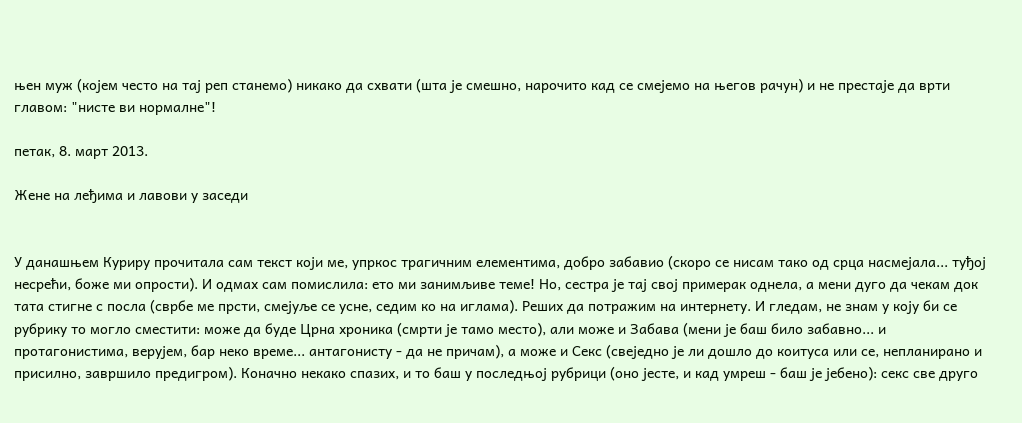њен муж (којем често на тај реп станемо) никако да схвати (шта је смешно, нарочито кад се смејемо на његов рачун) и не престаје да врти главом: "нисте ви нормалне"!

петак, 8. март 2013.

Жене на леђима и лавови у заседи


У данашњем Куриру прочитала сам текст који ме, упркос трагичним елементима, добро забавио (скоро се нисам тако од срца насмејала... туђој несрећи, боже ми опрости). И одмах сам помислила: ето ми занимљиве теме! Но, сестра је тај свој примерак однела, а мени дуго да чекам док тата стигне с посла (сврбе ме прсти, смејуље се усне, седим ко на иглама). Реших да потражим на интернету. И гледам, не знам у коју би се рубрику то могло сместити: може да буде Црна хроника (смрти је тамо место), али може и Забава (мени је баш било забавно... и протагонистима, верујем, бар неко време... антагонисту - да не причам), а може и Секс (свеједно је ли дошло до коитуса или се, непланирано и присилно, завршило предигром). Коначно некако спазих, и то баш у последњој рубрици (оно јесте, и кад умреш - баш је јебено): секс све друго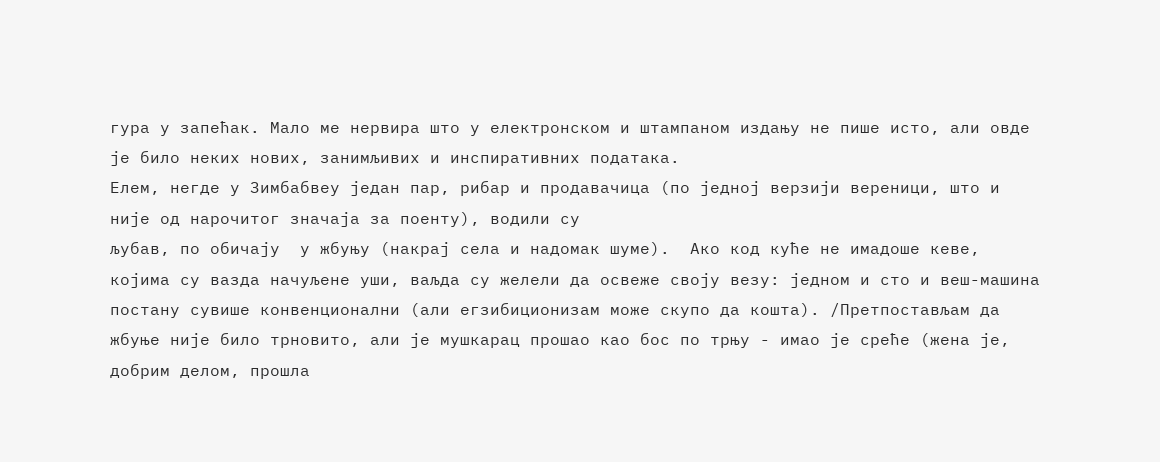гура у запећак. Мало ме нервира што у електронском и штампаном издању не пише исто, али овде је било неких нових, занимљивих и инспиративних података.
Елем, негде у Зимбабвеу један пар, рибар и продавачица (по једној верзији вереници, што и није од нарочитог значаја за поенту), водили су
љубав, по обичају  у жбуњу (накрај села и надомак шуме).  Ако код куће не имадоше кеве, којима су вазда начуљене уши, ваљда су желели да освеже своју везу: једном и сто и веш-машина постану сувише конвенционални (али егзибиционизам може скупо да кошта). /Претпостављам да жбуње није било трновито, али је мушкарац прошао као бос по трњу - имао је среће (жена је, добрим делом, прошла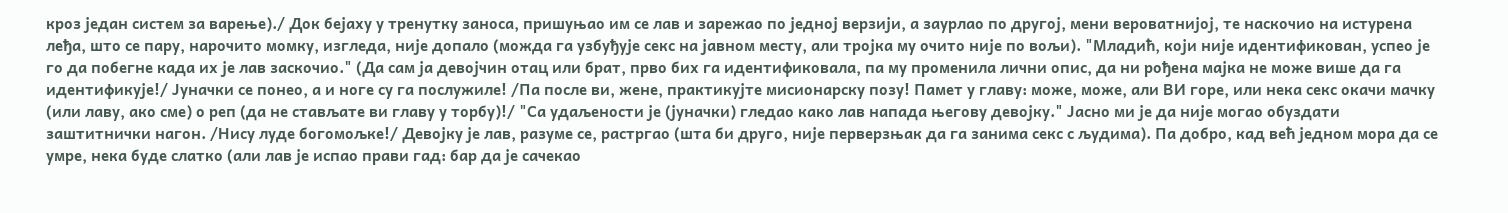кроз један систем за варење)./ Док бејаху у тренутку заноса, пришуњао им се лав и зарежао по једној верзији, а заурлао по другој, мени вероватнијој, те наскочио на истурена леђа, што се пару, нарочито момку, изгледа, није допало (можда га узбуђује секс на јавном месту, али тројка му очито није по вољи). "Младић, који није идентификован, успео је го да побегне када их је лав заскочио." (Да сам ја девојчин отац или брат, прво бих га идентификовала, па му променила лични опис, да ни рођена мајка не може више да га идентификује!/ Јуначки се понео, а и ноге су га послужиле! /Па после ви, жене, практикујте мисионарску позу! Памет у главу: може, може, али ВИ горе, или нека секс окачи мачку (или лаву, ако сме) о реп (да не стављате ви главу у торбу)!/ "Са удаљености је (јуначки) гледао како лав напада његову девојку." Јасно ми је да није могао обуздати заштитнички нагон. /Нису луде богомољке!/ Девојку је лав, разуме се, растргао (шта би друго, није перверзњак да га занима секс с људима). Па добро, кад већ једном мора да се умре, нека буде слатко (али лав је испао прави гад: бар да је сачекао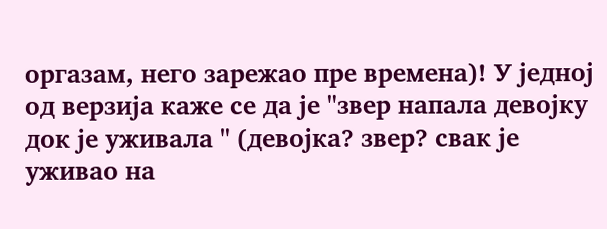оргазам, него зарежао пре времена)! У једној од верзија каже се да је "звер напала девојку док је уживала " (девојка? звер? свак је уживао на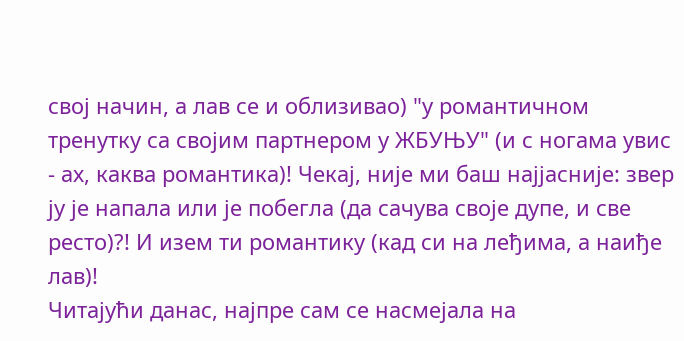свој начин, а лав се и облизивао) "у романтичном тренутку са својим партнером у ЖБУЊУ" (и с ногама увис - ах, каквa романтика)! Чекај, није ми баш најјасније: звер ју је напала или је побегла (да сачува своје дупе, и све ресто)?! И изем ти романтику (кад си на леђима, а наиђе лав)!
Читајући данас, најпре сам се насмејала на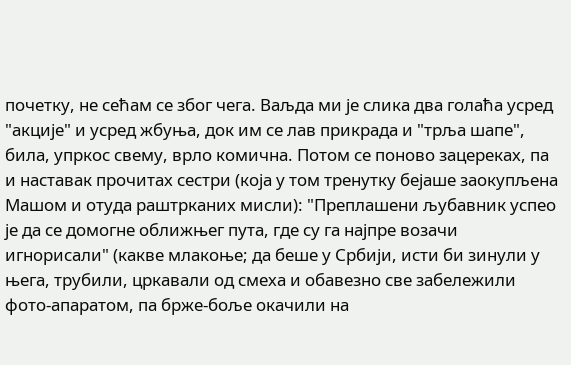почетку, не сећам се због чега. Ваљда ми је слика два голаћа усред "акције" и усред жбуња, док им се лав прикрада и "трља шапе", била, упркос свему, врло комична. Потом се поново зацереках, па и наставак прочитах сестри (која у том тренутку бејаше заокупљена Машом и отуда раштрканих мисли): "Преплашени љубавник успео је да се домогне оближњег пута, где су га најпре возачи игнорисали" (какве млакоње; да беше у Србији, исти би зинули у њега, трубили, цркавали од смеха и обавезно све забележили фото-апаратом, па брже-боље окачили на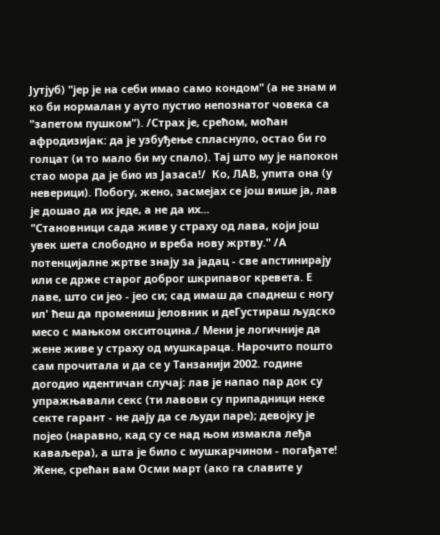Јутјуб) "јер је на себи имао само кондом" (а не знам и ко би нормалан у ауто пустио непознатог човека са "запетом пушком"). /Страх је, срећом, моћан афродизијак: да је узбуђење спласнуло, остао би го голцат (и то мало би му спало). Тај што му је напокон стао мора да је био из Јазaса!/  Ко, ЛАВ, упита она (у неверици). Побогу, жено, засмејах се још више ја, лав је дошао да их једе, а не да их...
"Становници сада живе у страху од лава, који још увек шета слободно и вреба нову жртву." /А потенцијалне жртве знају за јадац - све апстинирају или се држе старог доброг шкрипавог кревета. Е лаве, што си јео - јео си; сад имаш да спаднеш с ногу ил' ћеш да промениш јеловник и деГустираш људско месо с мањком окситоцина./ Мени је логичније да жене живе у страху од мушкараца. Нарочито пошто сам прочитала и да се у Танзанији 2002. године догодио идентичан случај: лав је напао пар док су упражњавали секс (ти лавови су припадници неке секте гарант - не дају да се људи паре); девојку је појео (наравно, кад су се над њом измакла леђа каваљера), а шта је било с мушкарчином - погађате!  Жене, срећан вам Осми март (ако га славите у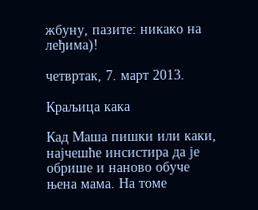жбуну, пазите: никако на леђима)!

четвртак, 7. март 2013.

Краљица кака

Кад Маша пишки или каки, најчешће инсистира да је обрише и наново обуче њена мама. На томе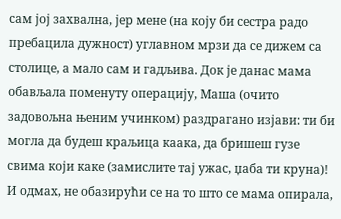сам јој захвална, јер мене (на коју би сестра радо пребацила дужност) углавном мрзи да се дижем са столице, а мало сам и гадљива. Док је данас мама обављала поменуту операцију, Маша (очито задовољна њеним учинком) раздрагано изјави: ти би могла да будеш краљица каака, да бришеш гузе свима који каке (замислите тај ужас, џаба ти круна)! И одмах, не обазирући се на то што се мама опирала,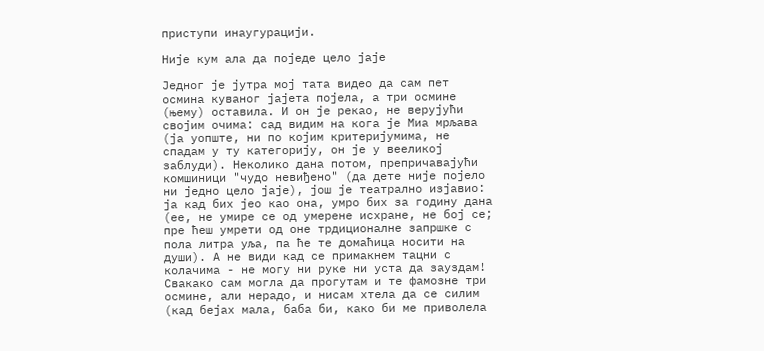приступи инаугурацији.

Није кум ала да поједе цело јаје

Једног је јутра мој тата видео да сам пет осмина куваног јајета појела, а три осмине (њему) оставила. И он је рекао, не верујући својим очима: сад видим на кога је Миа мрљава (ја уопште, ни по којим критеријумима, не спадам у ту категорију, он је у вееликој заблуди). Неколико дана потом, препричавајући комшиници "чудо невиђено" (да дете није појело ни једно цело јаје), још је театрално изјавио: ја кад бих јео као она, умро бих за годину дана (ее, не умире се од умерене исхране, не бој се; пре ћеш умрети од оне трдиционалне запршке с пола литра уља, па ће те домаћица носити на души). А не види кад се примакнем тацни с колачима - не могу ни руке ни уста да зауздам! Свакако сам могла да прогутам и те фамозне три осмине, али нерадо, и нисам хтела да се силим (кад бејах мала, баба би, како би ме приволела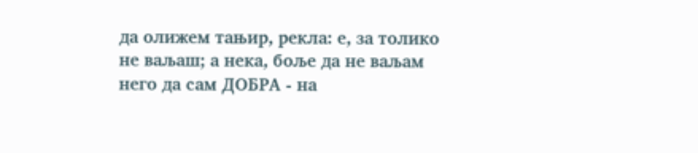да олижем тањир, рекла: е, за толико не ваљаш; а нека, боље да не ваљам него да сам ДОБРА - на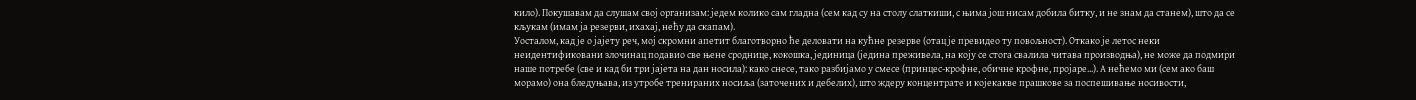кило). Покушавам да слушам свој организам: једем колико сам гладна (сем кад су на столу слаткиши, с њима још нисам добила битку, и не знам да станем), што да се кљукам (имам ја резерви, ихахај, нећу да скапам).
Уосталом, кад је о јајету реч, мој скромни апетит благотворно ће деловати на кућне резерве (отац је превидео ту повољност). Откако је летос неки неидентификовани злочинац подавио све њене сроднице, кокошка, јединица (једина преживела, на коју се стога свалила читава производња), не може да подмири наше потребе (све и кад би три јајета на дан носила): како снесе, тако разбијамо у смесе (принцес-крофне, обичне крофне, пројаре...). А нећемо ми (сем ако баш морамо) она бледуњава, из утробе тренираних носиља (заточених и дебелих), што ждеру концентрате и којекакве прашкове за поспешивање носивости,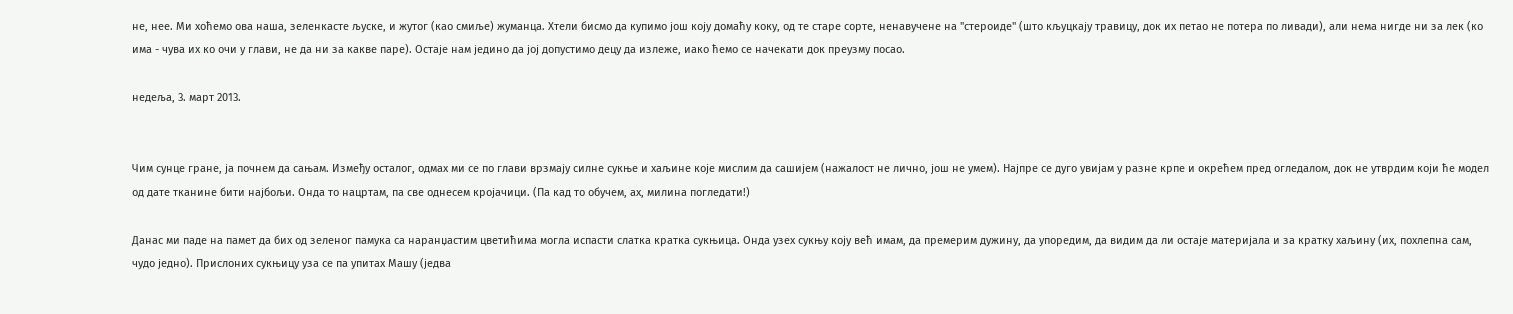не, нее. Ми хоћемо ова наша, зеленкасте љуске, и жутог (као смиље) жуманца. Хтели бисмо да купимо још коју домаћу коку, од те старе сорте, ненавучене на "стероиде" (што кљуцкају травицу, док их петао не потера по ливади), али нема нигде ни за лек (ко има - чува их ко очи у глави, не да ни за какве паре). Остаје нам једино да јој допустимо децу да излеже, иако ћемо се начекати док преузму посао.

недеља, 3. март 2013.


Чим сунце гране, ја почнем да сањам. Између осталог, одмах ми се по глави врзмају силне сукње и хаљине које мислим да сашијем (нажалост не лично, још не умем). Најпре се дуго увијам у разне крпе и окрећем пред огледалом, док не утврдим који ће модел од дате тканине бити најбољи. Онда то нацртам, па све однесем кројачици. (Па кад то обучем, ах, милина погледати!)

Данас ми паде на памет да бих од зеленог памука са наранџастим цветићима могла испасти слатка кратка сукњица. Онда узех сукњу коју већ имам, да премерим дужину, да упоредим, да видим да ли остаје материјала и за кратку хаљину (их, похлепна сам, чудо једно). Прислоних сукњицу уза се па упитах Машу (једва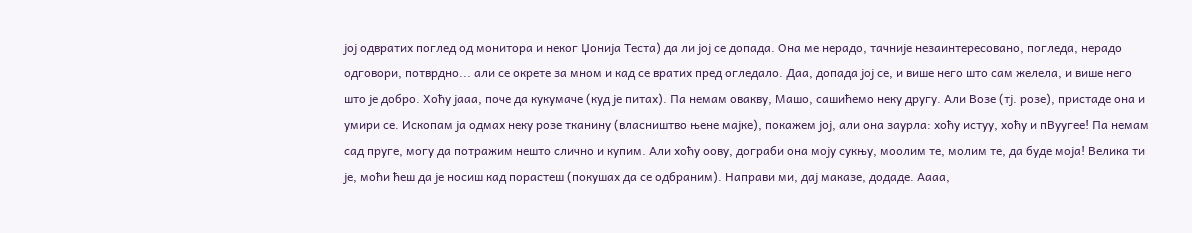јој одвратих поглед од монитора и неког Џонија Теста) да ли јој се допада. Она ме нерадо, тачније незаинтересовано, погледа, нерадо одговори, потврдно... али се окрете за мном и кад се вратих пред огледало. Даа, допада јој се, и више него што сам желела, и више него што је добро. Хоћу јааа, поче да кукумаче (куд је питах). Па немам овакву, Машо, сашићемо неку другу. Али Возе (тј. розе), пристаде она и умири се. Ископам ја одмах неку розе тканину (власништво њене мајке), покажем јој, али она заурла: хоћу истуу, хоћу и пВуугее! Па немам сад пруге, могу да потражим нешто слично и купим. Али хоћу оову, дограби она моју сукњу, моолим те, молим те, да буде моја! Велика ти је, моћи ћеш да је носиш кад порастеш (покушах да се одбраним). Направи ми, дај маказе, додаде. Аааа,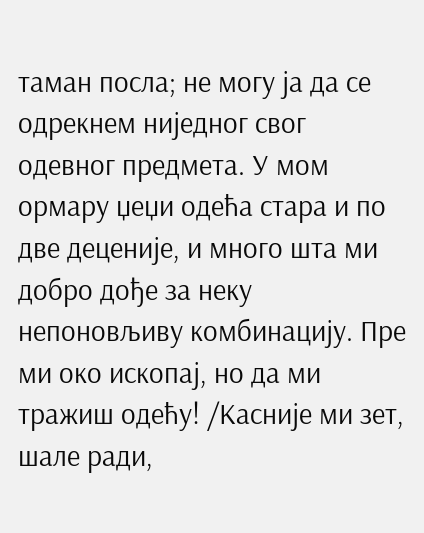таман посла; не могу ја да се одрекнем ниједног свог одевног предмета. У мом ормару џеџи одећа стара и по две деценије, и много шта ми добро дође за неку непоновљиву комбинацију. Пре ми око ископај, но да ми тражиш одећу! /Касније ми зет, шале ради,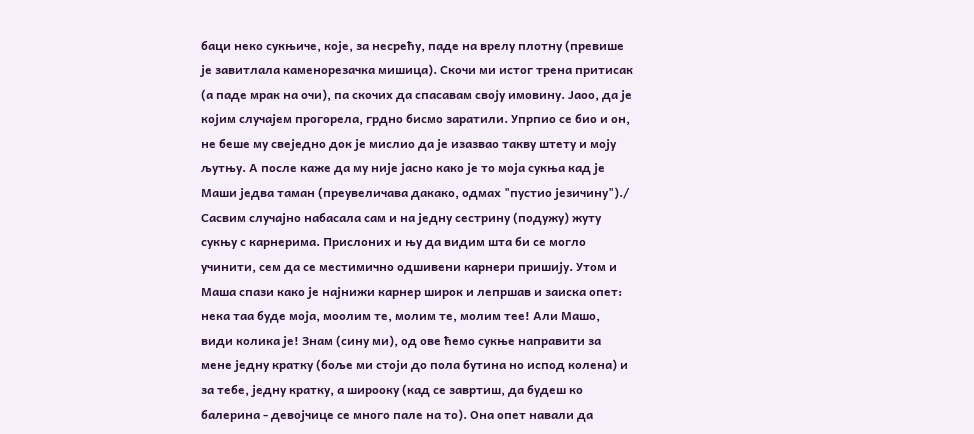баци неко сукњиче, које, за несрећу, паде на врелу плотну (превише је завитлала каменорезачка мишица). Скочи ми истог трена притисак (а паде мрак на очи), па скочих да спасавам своју имовину. Јаоо, да је којим случајем прогорела, грдно бисмо заратили. Упрпио се био и он, не беше му свеједно док је мислио да је изазвао такву штету и моју љутњу. А после каже да му није јасно како је то моја сукња кад је Маши једва таман (преувеличава дакако, одмах "пустио језичину")./ Сасвим случајно набасала сам и на једну сестрину (подужу) жуту сукњу с карнерима. Прислоних и њу да видим шта би се могло учинити, сем да се местимично одшивени карнери пришију. Утом и Маша спази како је најнижи карнер широк и лепршав и заиска опет: нека таа буде моја, моолим те, молим те, молим тее! Али Машо, види колика је! Знам (сину ми), од ове ћемо сукње направити за мене једну кратку (боље ми стоји до пола бутина но испод колена) и за тебе, једну кратку, а широоку (кад се завртиш, да будеш ко балерина - девојчице се много пале на то). Она опет навали да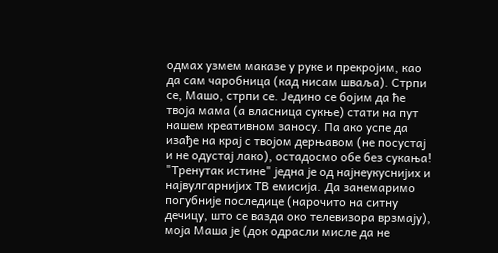одмах узмем маказе у руке и прекројим, као да сам чаробница (кад нисам шваља). Стрпи се, Машо, стрпи се. Једино се бојим да ће твоја мама (а власница сукње) стати на пут нашем креативном заносу. Па ако успе да изађе на крај с твојом дерњавом (не посустај и не одустај лако), остадосмо обе без сукања!
"Тренутак истине" једна је од најнеукуснијих и највулгарнијих ТВ емисија. Да занемаримо погубније последице (нарочито на ситну дечицу, што се вазда око телевизора врзмају), моја Маша је (док одрасли мисле да не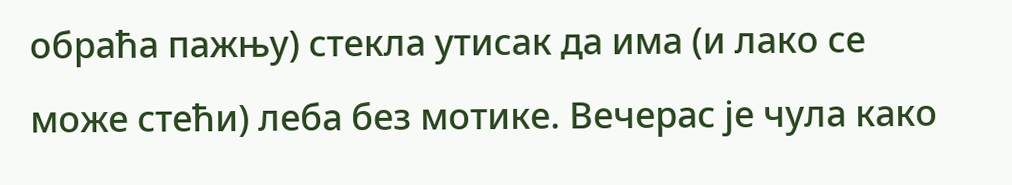обраћа пажњу) стекла утисак да има (и лако се може стећи) леба без мотике. Вечерас је чула како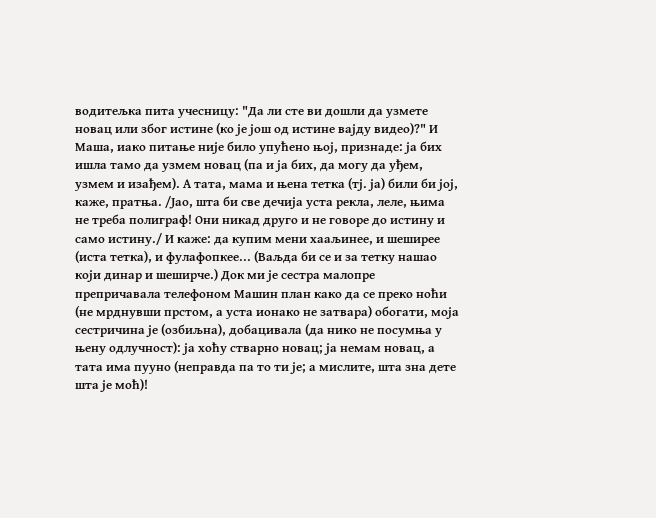водитељка пита учесницу: "Да ли сте ви дошли да узмете новац или због истине (ко је још од истине вајду видео)?" И Маша, иако питање није било упућено њој, признаде: ја бих ишла тамо да узмем новац (па и ја бих, да могу да уђем, узмем и изађем). А тата, мама и њена тетка (тј. ја) били би јој, каже, пратња. /Јао, шта би све дечија уста рекла, леле, њима не треба полиграф! Они никад друго и не говоре до истину и само истину./ И каже: да купим мени хааљинее, и шеширее (иста тетка), и фулафопкее... (Ваљда би се и за тетку нашао који динар и шеширче.) Док ми је сестра малопре препричавала телефоном Машин план како да се преко ноћи (не мрднувши прстом, а уста ионако не затвара) обогати, моја сестричина је (озбиљна), добацивала (да нико не посумња у њену одлучност): ја хоћу стварно новац; ја немам новац, а тата има пууно (неправда па то ти је; а мислите, шта зна дете шта је моћ)!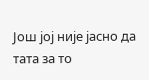Још јој није јасно да тата за то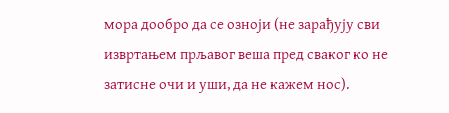мора дообро да се озноји (не зарађују сви извртањем прљавог веша пред сваког ко не затисне очи и уши, да не кажем нос).